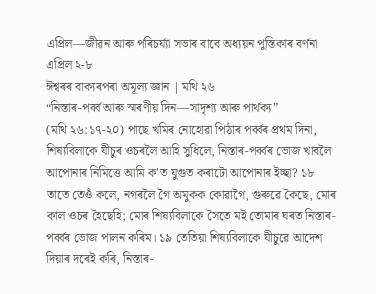এপ্ৰিল—জীৱন আৰু পৰিচৰ্য্যা সভাৰ বাবে অধ্যয়ন পুস্তিকাৰ বৰ্ণনা
এপ্ৰিল ২-৮
ঈশ্বৰৰ বাক্যৰপৰা অমূল্য জ্ঞান | মথি ২৬
“নিস্তাৰ-পৰ্ব্ব আৰু স্মৰণীয় দিন—সাদৃশ্য আৰু পাৰ্থক্য”
(মথি ২৬:১৭-২০) পাছে খমিৰ নোহোৱা পিঠাৰ পৰ্ব্বৰ প্ৰথম দিনা, শিষ্যবিলাকে যীচুৰ ওচৰলৈ আহি সুধিলে, নিস্তাৰ-পৰ্ব্বৰ ভোজ খাবলৈ আপোনাৰ নিমিত্তে আমি কʼত যুগুত কৰাটো আপোনাৰ ইচ্ছা? ১৮ তাতে তেওঁ কলে, নগৰলৈ গৈ অমুকক কোৱাগৈ, গুৰুৱে কৈছে, মোৰ কাল ওচৰ হৈছেহি; মোৰ শিষ্যবিলাকে সৈতে মই তোমাৰ ঘৰত নিস্তাৰ-পৰ্ব্বৰ ভোজ পালন কৰিম। ১৯ তেতিয়া শিষ্যবিলাকে যীচুৱে আদেশ দিয়াৰ দৰেই কৰি, নিস্তাৰ-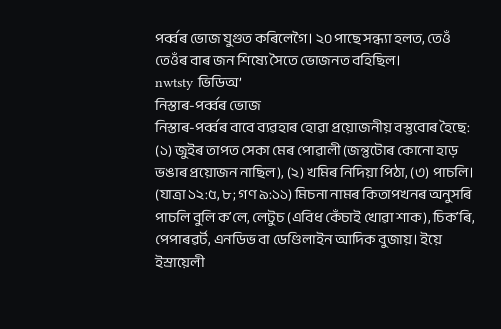পৰ্ব্বৰ ভোজ যুগুত কৰিলেগৈ। ২০ পাছে সন্ধ্যা হলত, তেওঁ তেওঁৰ বাৰ জন শিষ্যে সৈতে ভোজনত বহিছিল।
nwtsty ভিডিঅ’
নিস্তাৰ-পৰ্ব্বৰ ভোজ
নিস্তাৰ-পৰ্ব্বৰ বাবে ব্যৱহাৰ হোৱা প্ৰয়োজনীয় বস্তুবোৰ হৈছে: (১) জুইৰ তাপত সেকা মেৰ পোৱালী (জন্তুটোৰ কোনো হাড় ভঙাৰ প্ৰয়োজন নাছিল), (২) খমিৰ নিদিয়া পিঠা, (৩) পাচলি। (যাত্ৰা ১২:৫, ৮; গণ ৯:১১) মিচনা নামৰ কিতাপখনৰ অনুসৰি পাচলি বুলি কʼলে, লেটুচ (এবিধ কেঁচাই খোৱা শাক), চিকʼৰি, পেপাৰৱৰ্ট, এনডিভ বা ডেণ্ডিলাইন আদিক বুজায়। ইয়ে ইস্ৰায়েলী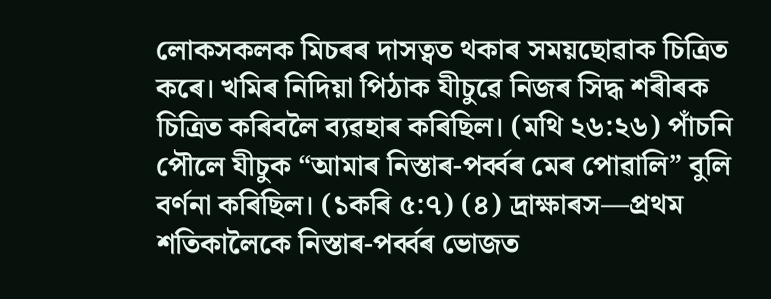লোকসকলক মিচৰৰ দাসত্বত থকাৰ সময়ছোৱাক চিত্ৰিত কৰে। খমিৰ নিদিয়া পিঠাক যীচুৱে নিজৰ সিদ্ধ শৰীৰক চিত্ৰিত কৰিবলৈ ব্যৱহাৰ কৰিছিল। (মথি ২৬:২৬) পাঁচনি পৌলে যীচুক “আমাৰ নিস্তাৰ-পৰ্ব্বৰ মেৰ পোৱালি” বুলি বৰ্ণনা কৰিছিল। (১কৰি ৫:৭) (৪) দ্ৰাক্ষাৰস—প্ৰথম শতিকালৈকে নিস্তাৰ-পৰ্ব্বৰ ভোজত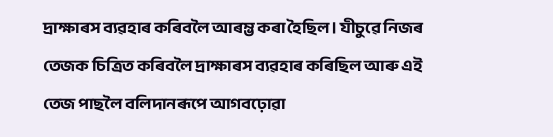দ্ৰাক্ষাৰস ব্যৱহাৰ কৰিবলৈ আৰম্ভ কৰা হৈছিল। যীচুৱে নিজৰ তেজক চিত্ৰিত কৰিবলৈ দ্ৰাক্ষাৰস ব্যৱহাৰ কৰিছিল আৰু এই তেজ পাছলৈ বলিদানৰূপে আগবঢ়োৱা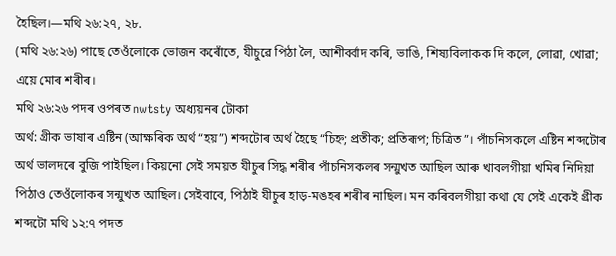হৈছিল।—মথি ২৬:২৭, ২৮.
(মথি ২৬:২৬) পাছে তেওঁলোকে ভোজন কৰোঁতে, যীচুৱে পিঠা লৈ, আশীৰ্ব্বাদ কৰি, ভাঙি, শিষ্যবিলাকক দি কলে, লোৱা, খোৱা; এয়ে মোৰ শৰীৰ।
মথি ২৬:২৬ পদৰ ওপৰত nwtsty অধ্যয়নৰ টোকা
অৰ্থ: গ্ৰীক ভাষাৰ এষ্টিন (আক্ষৰিক অৰ্থ “হয়”) শব্দটোৰ অৰ্থ হৈছে “চিহ্ন; প্ৰতীক; প্ৰতিৰূপ; চিত্ৰিত”। পাঁচনিসকলে এষ্টিন শব্দটোৰ অৰ্থ ভালদৰে বুজি পাইছিল। কিয়নো সেই সময়ত যীচুৰ সিদ্ধ শৰীৰ পাঁচনিসকলৰ সন্মুখত আছিল আৰু খাবলগীয়া খমিৰ নিদিয়া পিঠাও তেওঁলোকৰ সন্মুখত আছিল। সেইবাবে, পিঠাই যীচুৰ হাড়-মঙহৰ শৰীৰ নাছিল। মন কৰিবলগীয়া কথা যে সেই একেই গ্ৰীক শব্দটো মথি ১২:৭ পদত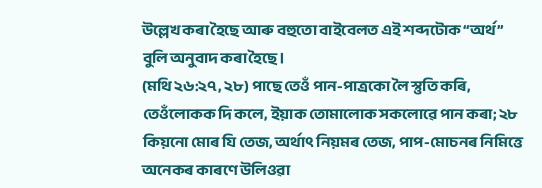উল্লেখ কৰা হৈছে আৰু বহুতো বাইবেলত এই শব্দটোক “অৰ্থ” বুলি অনুবাদ কৰা হৈছে।
(মথি ২৬:২৭, ২৮) পাছে তেওঁ পান-পাত্ৰকো লৈ স্তুতি কৰি, তেওঁলোকক দি কলে, ইয়াক তোমালোক সকলোৱে পান কৰা; ২৮ কিয়নো মোৰ যি তেজ, অৰ্থাৎ নিয়মৰ তেজ, পাপ-মোচনৰ নিমিত্তে অনেকৰ কাৰণে উলিওৱা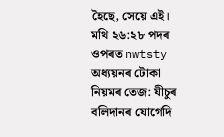হৈছে, সেয়ে এই।
মথি ২৬:২৮ পদৰ ওপৰত nwtsty অধ্যয়নৰ টোকা
নিয়মৰ তেজ: যীচুৰ বলিদানৰ যোগেদি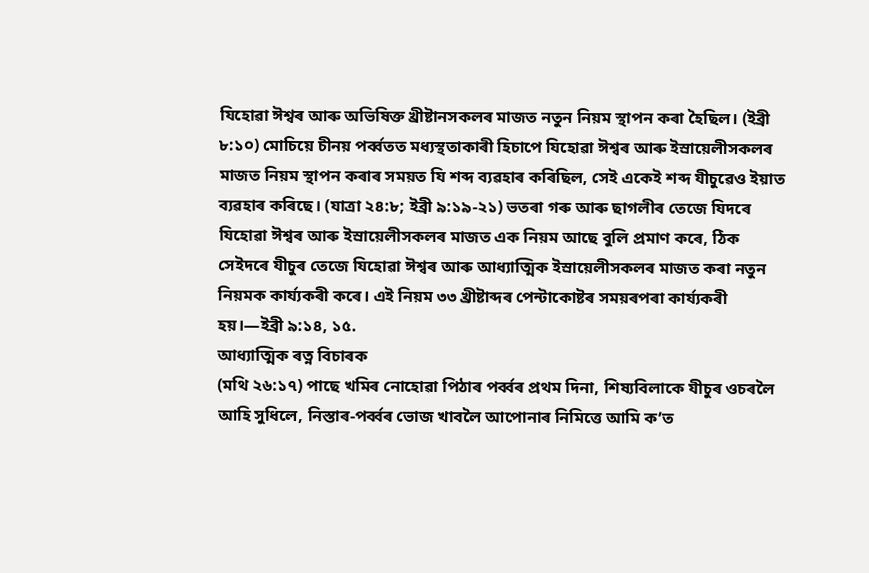যিহোৱা ঈশ্বৰ আৰু অভিষিক্ত খ্ৰীষ্টানসকলৰ মাজত নতুন নিয়ম স্থাপন কৰা হৈছিল। (ইব্ৰী ৮:১০) মোচিয়ে চীনয় পৰ্ব্বতত মধ্যস্থতাকাৰী হিচাপে যিহোৱা ঈশ্বৰ আৰু ইস্ৰায়েলীসকলৰ মাজত নিয়ম স্থাপন কৰাৰ সময়ত যি শব্দ ব্যৱহাৰ কৰিছিল, সেই একেই শব্দ যীচুৱেও ইয়াত ব্যৱহাৰ কৰিছে। (যাত্ৰা ২৪:৮; ইব্ৰী ৯:১৯-২১) ভতৰা গৰু আৰু ছাগলীৰ তেজে যিদৰে যিহোৱা ঈশ্বৰ আৰু ইস্ৰায়েলীসকলৰ মাজত এক নিয়ম আছে বুলি প্ৰমাণ কৰে, ঠিক সেইদৰে যীচুৰ তেজে যিহোৱা ঈশ্বৰ আৰু আধ্যাত্মিক ইস্ৰায়েলীসকলৰ মাজত কৰা নতুন নিয়মক কাৰ্য্যকৰী কৰে। এই নিয়ম ৩৩ খ্ৰীষ্টাব্দৰ পেন্টাকোষ্টৰ সময়ৰপৰা কাৰ্য্যকৰী হয়।—ইব্ৰী ৯:১৪, ১৫.
আধ্যাত্মিক ৰত্ন বিচাৰক
(মথি ২৬:১৭) পাছে খমিৰ নোহোৱা পিঠাৰ পৰ্ব্বৰ প্ৰথম দিনা, শিষ্যবিলাকে যীচুৰ ওচৰলৈ আহি সুধিলে, নিস্তাৰ-পৰ্ব্বৰ ভোজ খাবলৈ আপোনাৰ নিমিত্তে আমি কʼত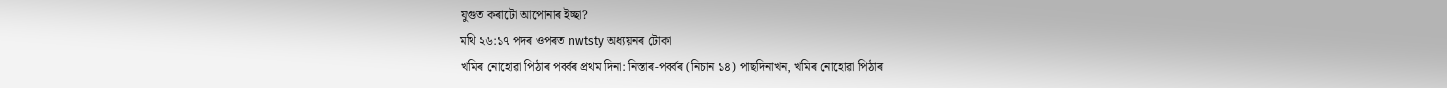যুগুত কৰাটো আপোনাৰ ইচ্ছা?
মথি ২৬:১৭ পদৰ ওপৰত nwtsty অধ্যয়নৰ টোকা
খমিৰ নোহোৱা পিঠাৰ পৰ্ব্বৰ প্ৰথম দিনা: নিস্তাৰ-পৰ্ব্বৰ (নিচান ১৪) পাছদিনাখন, খমিৰ নোহোৱা পিঠাৰ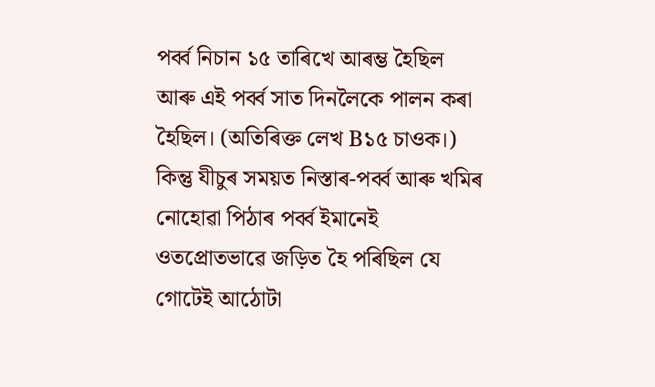পৰ্ব্ব নিচান ১৫ তাৰিখে আৰম্ভ হৈছিল আৰু এই পৰ্ব্ব সাত দিনলৈকে পালন কৰা হৈছিল। (অতিৰিক্ত লেখ B১৫ চাওক।) কিন্তু যীচুৰ সময়ত নিস্তাৰ-পৰ্ব্ব আৰু খমিৰ নোহোৱা পিঠাৰ পৰ্ব্ব ইমানেই ওতপ্ৰোতভাৱে জড়িত হৈ পৰিছিল যে গোটেই আঠোটা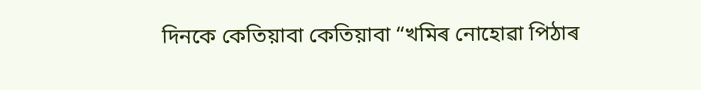দিনকে কেতিয়াবা কেতিয়াবা “খমিৰ নোহোৱা পিঠাৰ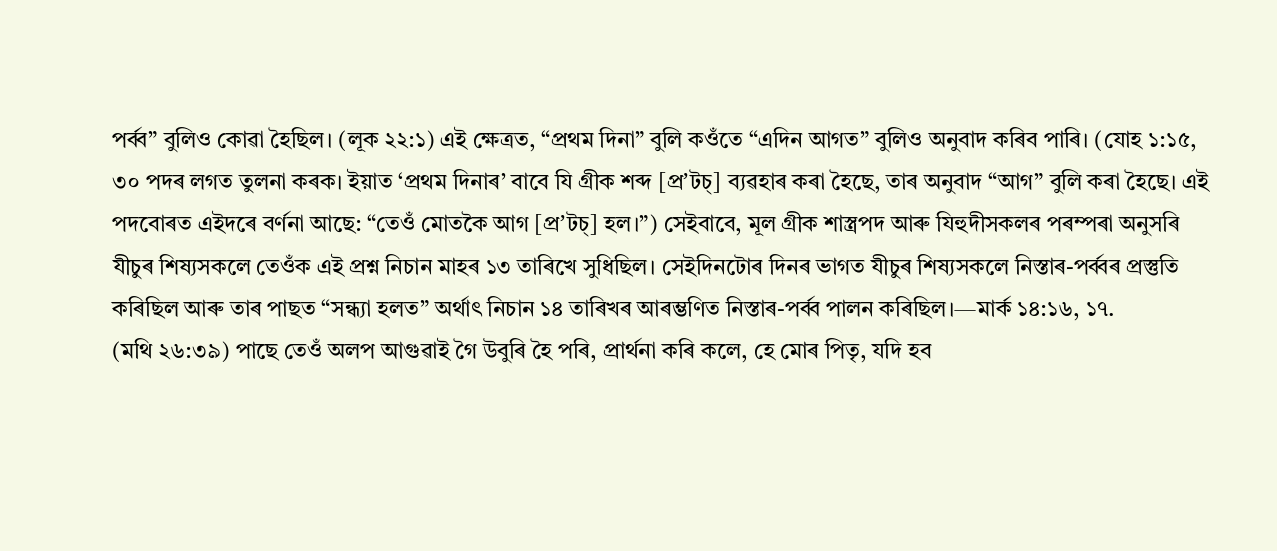পৰ্ব্ব” বুলিও কোৱা হৈছিল। (লূক ২২:১) এই ক্ষেত্ৰত, “প্ৰথম দিনা” বুলি কওঁতে “এদিন আগত” বুলিও অনুবাদ কৰিব পাৰি। (যোহ ১:১৫, ৩০ পদৰ লগত তুলনা কৰক। ইয়াত ‘প্ৰথম দিনাৰ’ বাবে যি গ্ৰীক শব্দ [প্ৰʼটচ্] ব্যৱহাৰ কৰা হৈছে, তাৰ অনুবাদ “আগ” বুলি কৰা হৈছে। এই পদবোৰত এইদৰে বৰ্ণনা আছে: “তেওঁ মোতকৈ আগ [প্ৰʼটচ্] হল।”) সেইবাবে, মূল গ্ৰীক শাস্ত্ৰপদ আৰু যিহুদীসকলৰ পৰম্পৰা অনুসৰি যীচুৰ শিষ্যসকলে তেওঁক এই প্ৰশ্ন নিচান মাহৰ ১৩ তাৰিখে সুধিছিল। সেইদিনটোৰ দিনৰ ভাগত যীচুৰ শিষ্যসকলে নিস্তাৰ-পৰ্ব্বৰ প্ৰস্তুতি কৰিছিল আৰু তাৰ পাছত “সন্ধ্যা হলত” অৰ্থাৎ নিচান ১৪ তাৰিখৰ আৰম্ভণিত নিস্তাৰ-পৰ্ব্ব পালন কৰিছিল।—মাৰ্ক ১৪:১৬, ১৭.
(মথি ২৬:৩৯) পাছে তেওঁ অলপ আগুৱাই গৈ উবুৰি হৈ পৰি, প্ৰাৰ্থনা কৰি কলে, হে মোৰ পিতৃ, যদি হব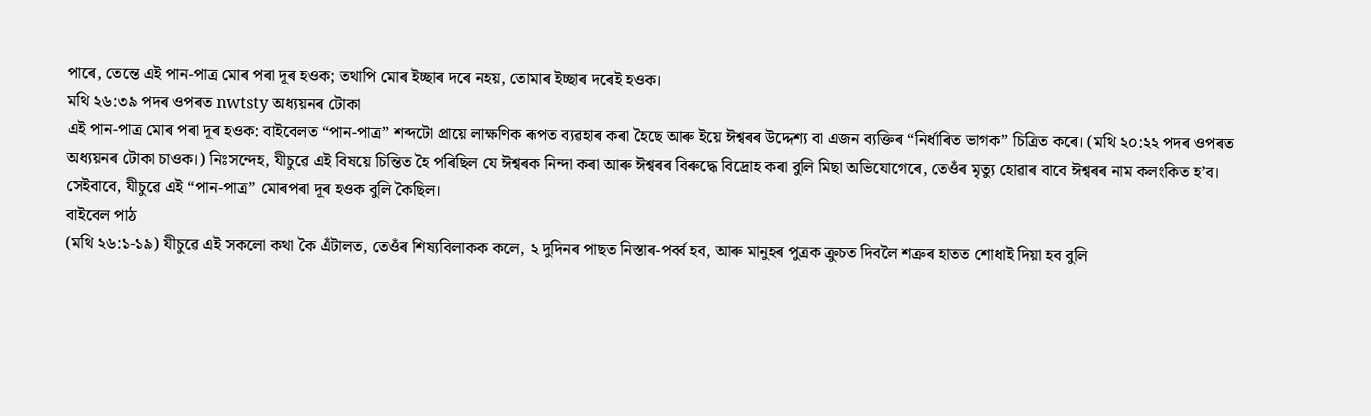পাৰে, তেন্তে এই পান-পাত্ৰ মোৰ পৰা দূৰ হওক; তথাপি মোৰ ইচ্ছাৰ দৰে নহয়, তোমাৰ ইচ্ছাৰ দৰেই হওক।
মথি ২৬:৩৯ পদৰ ওপৰত nwtsty অধ্যয়নৰ টোকা
এই পান-পাত্ৰ মোৰ পৰা দূৰ হওক: বাইবেলত “পান-পাত্ৰ” শব্দটো প্ৰায়ে লাক্ষণিক ৰূপত ব্যৱহাৰ কৰা হৈছে আৰু ইয়ে ঈশ্বৰৰ উদ্দেশ্য বা এজন ব্যক্তিৰ “নিৰ্ধাৰিত ভাগক” চিত্ৰিত কৰে। (মথি ২০:২২ পদৰ ওপৰত অধ্যয়নৰ টোকা চাওক।) নিঃসন্দেহ, যীচুৱে এই বিষয়ে চিন্তিত হৈ পৰিছিল যে ঈশ্বৰক নিন্দা কৰা আৰু ঈশ্বৰৰ বিৰুদ্ধে বিদ্ৰোহ কৰা বুলি মিছা অভিযোগেৰে, তেওঁৰ মৃত্যু হোৱাৰ বাবে ঈশ্বৰৰ নাম কলংকিত হʼব। সেইবাবে, যীচুৱে এই “পান-পাত্ৰ” মোৰপৰা দূৰ হওক বুলি কৈছিল।
বাইবেল পাঠ
(মথি ২৬:১-১৯) যীচুৱে এই সকলো কথা কৈ এঁটালত, তেওঁৰ শিষ্যবিলাকক কলে, ২ দুদিনৰ পাছত নিস্তাৰ-পৰ্ব্ব হব, আৰু মানুহৰ পুত্ৰক ক্ৰুচত দিবলৈ শত্ৰুৰ হাতত শোধাই দিয়া হব বুলি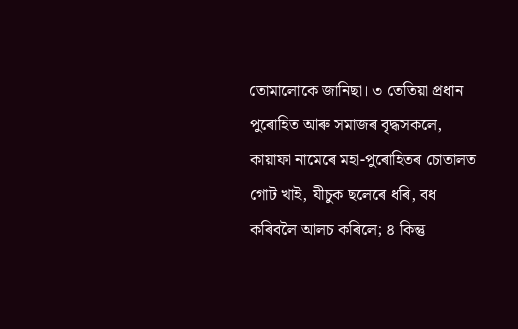তোমালোকে জানিছা। ৩ তেতিয়া প্ৰধান পুৰোহিত আৰু সমাজৰ বৃদ্ধসকলে, কায়াফা নামেৰে মহা-পুৰোহিতৰ চোতালত গোট খাই, যীচুক ছলেৰে ধৰি, বধ কৰিবলৈ আলচ কৰিলে; ৪ কিন্তু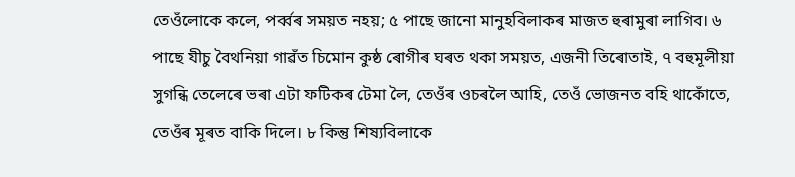তেওঁলোকে কলে, পৰ্ব্বৰ সময়ত নহয়; ৫ পাছে জানো মানুহবিলাকৰ মাজত হুৰামুৰা লাগিব। ৬ পাছে যীচু বৈথনিয়া গাৱঁত চিমোন কুষ্ঠ ৰোগীৰ ঘৰত থকা সময়ত, এজনী তিৰোতাই, ৭ বহুমূলীয়া সুগন্ধি তেলেৰে ভৰা এটা ফটিকৰ টেমা লৈ, তেওঁৰ ওচৰলৈ আহি, তেওঁ ভোজনত বহি থাকোঁতে, তেওঁৰ মূৰত বাকি দিলে। ৮ কিন্তু শিষ্যবিলাকে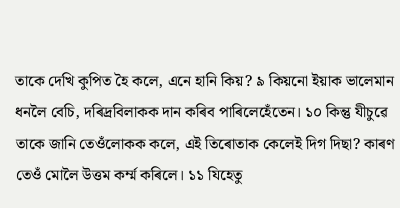তাকে দেখি কুপিত হৈ কলে, এনে হানি কিয়? ৯ কিয়নো ইয়াক ভালেমান ধনলৈ বেচি, দৰিদ্ৰবিলাকক দান কৰিব পাৰিলেহেঁতেন। ১০ কিন্তু যীচুৱে তাকে জানি তেওঁলোকক কলে, এই তিৰোতাক কেলেই দিগ দিছা? কাৰণ তেওঁ মোলৈ উত্তম কৰ্ম্ম কৰিলে। ১১ যিহেতু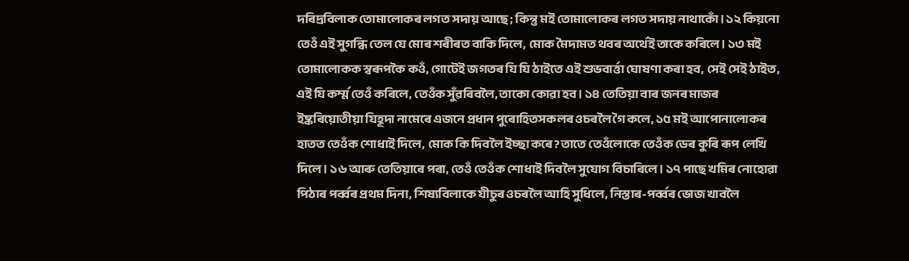দৰিদ্ৰবিলাক তোমালোকৰ লগত সদায় আছে; কিন্তু মই তোমালোকৰ লগত সদায় নাথাকোঁ। ১২ কিয়নো তেওঁ এই সুগন্ধি তেল যে মোৰ শৰীৰত বাকি দিলে, মোক মৈদামত থবৰ অৰ্থেই তাকে কৰিলে। ১৩ মই তোমালোকক স্বৰূপকৈ কওঁ, গোটেই জগতৰ যি যি ঠাইতে এই শুভবাৰ্ত্তা ঘোষণা কৰা হব, সেই সেই ঠাইত, এই যি কৰ্ম্ম তেওঁ কৰিলে, তেওঁক সুঁৱৰিবলৈ, তাকো কোৱা হব। ১৪ তেতিয়া বাৰ জনৰ মাজৰ ইষ্কৰিয়োতীয়া যিহূদা নামেৰে এজনে প্ৰধান পুৰোহিতসকলৰ ওচৰলৈ গৈ কলে, ১৫ মই আপোনালোকৰ হাতত তেওঁক শোধাই দিলে, মোক কি দিবলৈ ইচ্ছা কৰে? তাতে তেওঁলোকে তেওঁক ডেৰ কুৰি ৰূপ লেখি দিলে। ১৬ আৰু তেতিয়াৰে পৰা, তেওঁ তেওঁক শোধাই দিবলৈ সুযোগ বিচাৰিলে। ১৭ পাছে খমিৰ নোহোৱা পিঠাৰ পৰ্ব্বৰ প্ৰথম দিনা, শিষ্যবিলাকে যীচুৰ ওচৰলৈ আহি সুধিলে, নিস্তাৰ-পৰ্ব্বৰ ভোজ খাবলৈ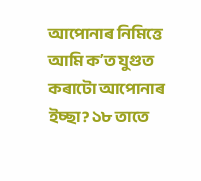আপোনাৰ নিমিত্তে আমি কʼত যুগুত কৰাটো আপোনাৰ ইচ্ছা? ১৮ তাতে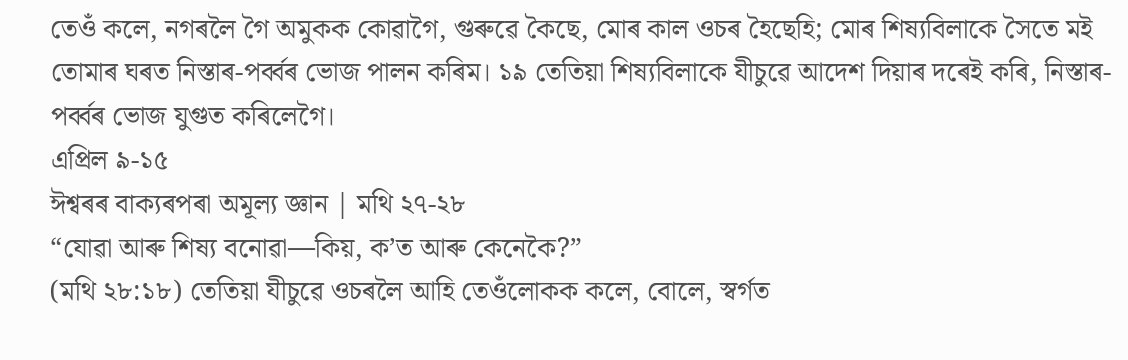তেওঁ কলে, নগৰলৈ গৈ অমুকক কোৱাগৈ, গুৰুৱে কৈছে, মোৰ কাল ওচৰ হৈছেহি; মোৰ শিষ্যবিলাকে সৈতে মই তোমাৰ ঘৰত নিস্তাৰ-পৰ্ব্বৰ ভোজ পালন কৰিম। ১৯ তেতিয়া শিষ্যবিলাকে যীচুৱে আদেশ দিয়াৰ দৰেই কৰি, নিস্তাৰ-পৰ্ব্বৰ ভোজ যুগুত কৰিলেগৈ।
এপ্ৰিল ৯-১৫
ঈশ্বৰৰ বাক্যৰপৰা অমূল্য জ্ঞান | মথি ২৭-২৮
“যোৱা আৰু শিষ্য বনোৱা—কিয়, কʼত আৰু কেনেকৈ?”
(মথি ২৮:১৮) তেতিয়া যীচুৱে ওচৰলৈ আহি তেওঁলোকক কলে, বোলে, স্বৰ্গত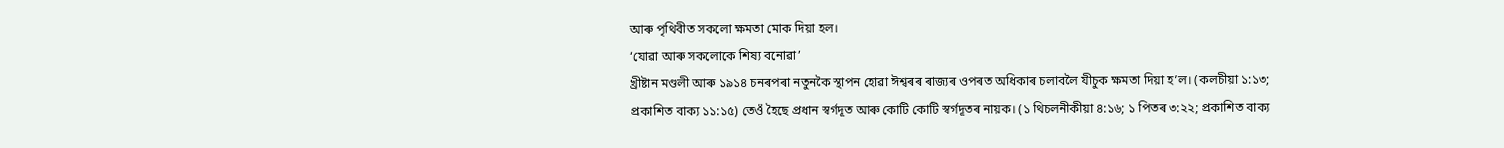আৰু পৃথিবীত সকলো ক্ষমতা মোক দিয়া হল।
‘যোৱা আৰু সকলোকে শিষ্য বনোৱা’
খ্ৰীষ্টান মণ্ডলী আৰু ১৯১৪ চনৰপৰা নতুনকৈ স্থাপন হোৱা ঈশ্বৰৰ ৰাজ্যৰ ওপৰত অধিকাৰ চলাবলৈ যীচুক ক্ষমতা দিয়া হʼল। (কলচীয়া ১:১৩; প্ৰকাশিত বাক্য ১১:১৫) তেওঁ হৈছে প্ৰধান স্বৰ্গদূত আৰু কোটি কোটি স্বৰ্গদূতৰ নায়ক। (১ থিচলনীকীয়া ৪:১৬; ১ পিতৰ ৩:২২; প্ৰকাশিত বাক্য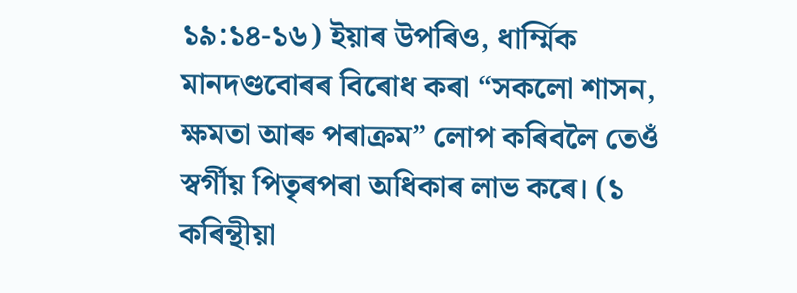১৯:১৪-১৬) ইয়াৰ উপৰিও, ধাৰ্ম্মিক মানদণ্ডবোৰৰ বিৰোধ কৰা “সকলো শাসন, ক্ষমতা আৰু পৰাক্ৰম” লোপ কৰিবলৈ তেওঁ স্বৰ্গীয় পিতৃৰপৰা অধিকাৰ লাভ কৰে। (১ কৰিন্থীয়া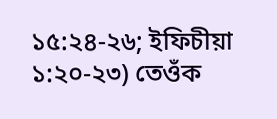১৫:২৪-২৬; ইফিচীয়া ১:২০-২৩) তেওঁক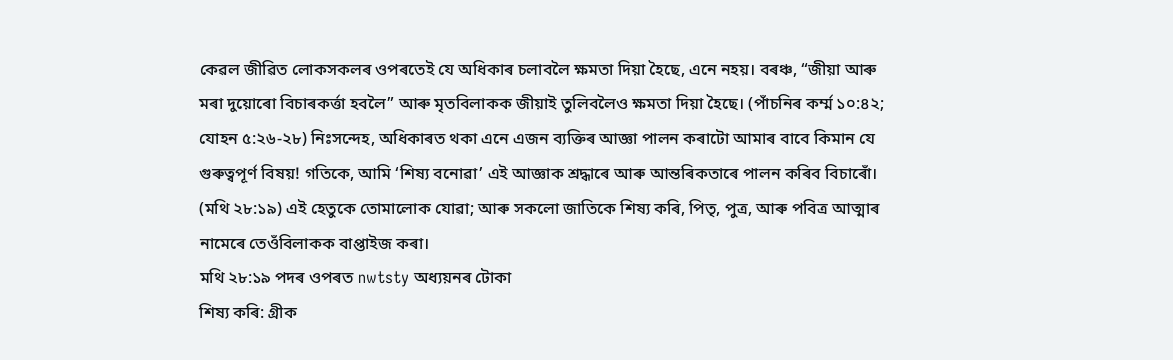কেৱল জীৱিত লোকসকলৰ ওপৰতেই যে অধিকাৰ চলাবলৈ ক্ষমতা দিয়া হৈছে, এনে নহয়। বৰঞ্চ, “জীয়া আৰু মৰা দুয়োৰো বিচাৰকৰ্ত্তা হবলৈ” আৰু মৃতবিলাকক জীয়াই তুলিবলৈও ক্ষমতা দিয়া হৈছে। (পাঁচনিৰ কৰ্ম্ম ১০:৪২; যোহন ৫:২৬-২৮) নিঃসন্দেহ, অধিকাৰত থকা এনে এজন ব্যক্তিৰ আজ্ঞা পালন কৰাটো আমাৰ বাবে কিমান যে গুৰুত্বপূৰ্ণ বিষয়! গতিকে, আমি ‘শিষ্য বনোৱা’ এই আজ্ঞাক শ্ৰদ্ধাৰে আৰু আন্তৰিকতাৰে পালন কৰিব বিচাৰোঁ।
(মথি ২৮:১৯) এই হেতুকে তোমালোক যোৱা; আৰু সকলো জাতিকে শিষ্য কৰি, পিতৃ, পুত্ৰ, আৰু পবিত্ৰ আত্মাৰ নামেৰে তেওঁবিলাকক বাপ্তাইজ কৰা।
মথি ২৮:১৯ পদৰ ওপৰত nwtsty অধ্যয়নৰ টোকা
শিষ্য কৰি: গ্ৰীক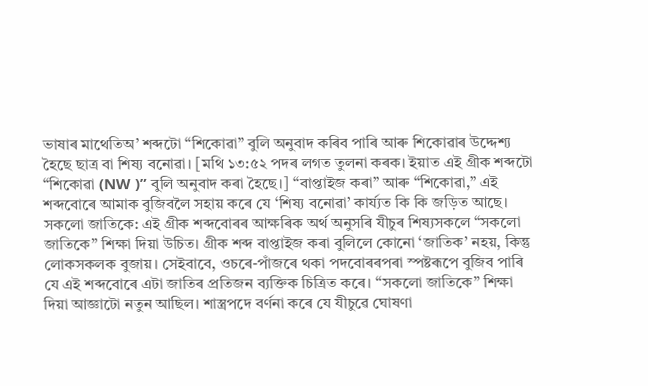ভাষাৰ মাথেতিঅ’ শব্দটো “শিকোৱা” বুলি অনুবাদ কৰিব পাৰি আৰু শিকোৱাৰ উদ্দেশ্য হৈছে ছাত্ৰ বা শিষ্য বনোৱা। [মথি ১৩:৫২ পদৰ লগত তুলনা কৰক। ইয়াত এই গ্ৰীক শব্দটো “শিকোৱা (NW )” বুলি অনুবাদ কৰা হৈছে।] “বাপ্তাইজ কৰা” আৰু “শিকোৱা,” এই শব্দবোৰে আমাক বুজিবলৈ সহায় কৰে যে ‘শিষ্য বনোৱা’ কাৰ্য্যত কি কি জড়িত আছে।
সকলো জাতিকে: এই গ্ৰীক শব্দবোৰৰ আক্ষৰিক অৰ্থ অনুসৰি যীচুৰ শিষ্যসকলে “সকলো জাতিকে” শিক্ষা দিয়া উচিত। গ্ৰীক শব্দ বাপ্তাইজ কৰা বুলিলে কোনো ‘জাতিক’ নহয়, কিন্তু লোকসকলক বুজায়। সেইবাবে, ওচৰে-পাঁজৰে থকা পদবোৰৰপৰা স্পষ্টৰূপে বুজিব পাৰি যে এই শব্দবোৰে এটা জাতিৰ প্ৰতিজন ব্যক্তিক চিত্ৰিত কৰে। “সকলো জাতিকে” শিক্ষা দিয়া আজ্ঞাটো নতুন আছিল। শাস্ত্ৰপদে বৰ্ণনা কৰে যে যীচুৱে ঘোষণা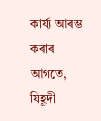কাৰ্য্য আৰম্ভ কৰাৰ আগতে, যিহূদী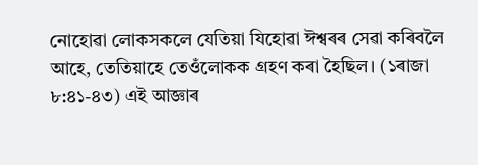নোহোৱা লোকসকলে যেতিয়া যিহোৱা ঈশ্বৰৰ সেৱা কৰিবলৈ আহে, তেতিয়াহে তেওঁলোকক গ্ৰহণ কৰা হৈছিল। (১ৰাজা ৮:৪১-৪৩) এই আজ্ঞাৰ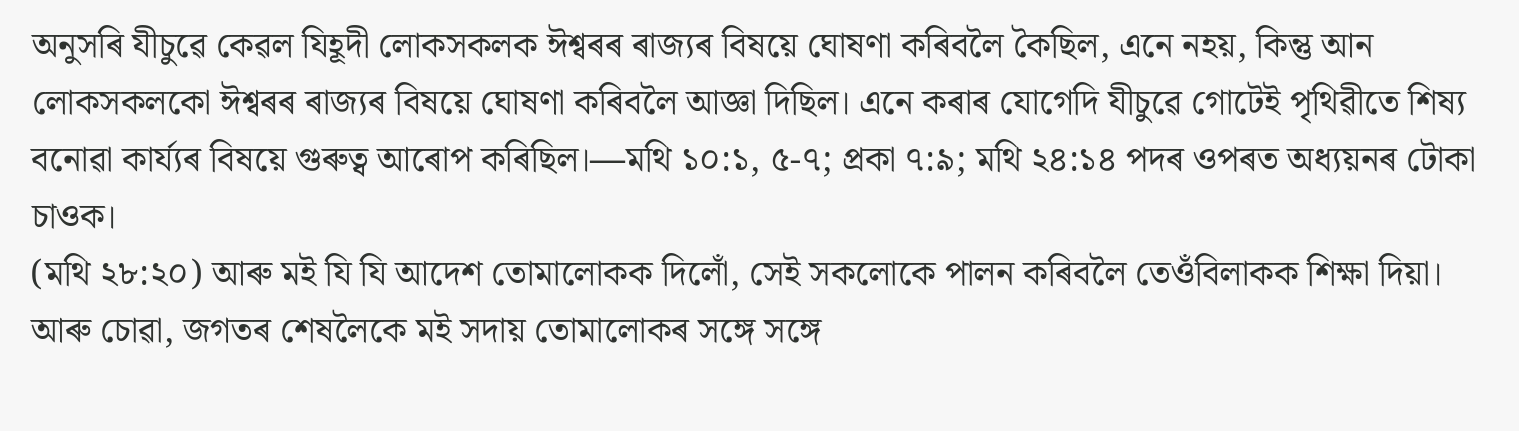অনুসৰি যীচুৱে কেৱল যিহূদী লোকসকলক ঈশ্বৰৰ ৰাজ্যৰ বিষয়ে ঘোষণা কৰিবলৈ কৈছিল, এনে নহয়, কিন্তু আন লোকসকলকো ঈশ্বৰৰ ৰাজ্যৰ বিষয়ে ঘোষণা কৰিবলৈ আজ্ঞা দিছিল। এনে কৰাৰ যোগেদি যীচুৱে গোটেই পৃথিৱীতে শিষ্য বনোৱা কাৰ্য্যৰ বিষয়ে গুৰুত্ব আৰোপ কৰিছিল।—মথি ১০:১, ৫-৭; প্ৰকা ৭:৯; মথি ২৪:১৪ পদৰ ওপৰত অধ্যয়নৰ টোকা চাওক।
(মথি ২৮:২০) আৰু মই যি যি আদেশ তোমালোকক দিলোঁ, সেই সকলোকে পালন কৰিবলৈ তেওঁবিলাকক শিক্ষা দিয়া। আৰু চোৱা, জগতৰ শেষলৈকে মই সদায় তোমালোকৰ সঙ্গে সঙ্গে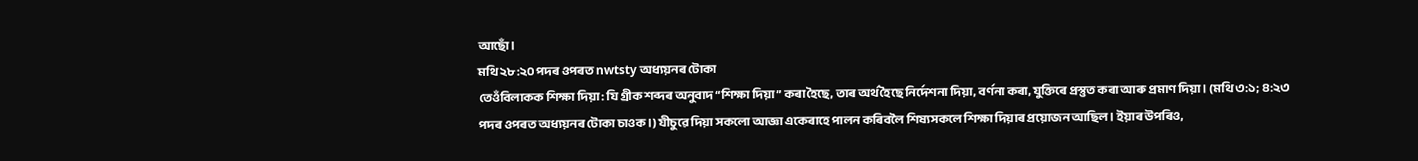আছোঁ।
মথি ২৮:২০ পদৰ ওপৰত nwtsty অধ্যয়নৰ টোকা
তেওঁবিলাকক শিক্ষা দিয়া: যি গ্ৰীক শব্দৰ অনুবাদ “শিক্ষা দিয়া” কৰা হৈছে, তাৰ অৰ্থ হৈছে নিৰ্দেশনা দিয়া, বৰ্ণনা কৰা, যুক্তিৰে প্ৰস্তুত কৰা আৰু প্ৰমাণ দিয়া। (মথি ৩:১; ৪:২৩ পদৰ ওপৰত অধ্যয়নৰ টোকা চাওক।) যীচুৱে দিয়া সকলো আজ্ঞা একেৰাহে পালন কৰিবলৈ শিষ্যসকলে শিক্ষা দিয়াৰ প্ৰয়োজন আছিল। ইয়াৰ উপৰিও,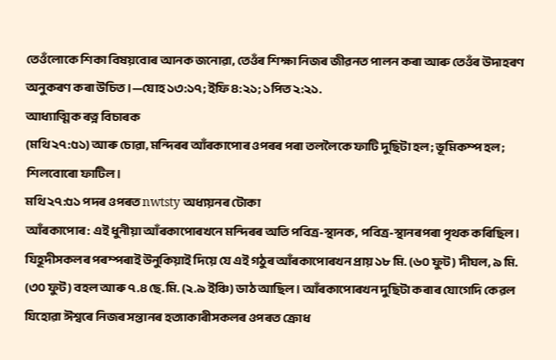তেওঁলোকে শিকা বিষয়বোৰ আনক জনোৱা, তেওঁৰ শিক্ষা নিজৰ জীৱনত পালন কৰা আৰু তেওঁৰ উদাহৰণ অনুকৰণ কৰা উচিত।—যোহ ১৩:১৭; ইফি ৪:২১; ১পিত ২:২১.
আধ্যাত্মিক ৰত্ন বিচাৰক
(মথি ২৭:৫১) আৰু চোৱা, মন্দিৰৰ আঁৰকাপোৰ ওপৰৰ পৰা তললৈকে ফাটি দুছিটা হল; ভূমিকম্প হল; শিলবোৰো ফাটিল।
মথি ২৭:৫১ পদৰ ওপৰত nwtsty অধ্যয়নৰ টোকা
আঁৰকাপোৰ: এই ধুনীয়া আঁৰকাপোৰখনে মন্দিৰৰ অতি পবিত্ৰ-স্থানক, পবিত্ৰ-স্থানৰপৰা পৃথক কৰিছিল। যিহূদীসকলৰ পৰম্পৰাই উনুকিয়াই দিয়ে যে এই গঠুৰ আঁৰকাপোৰখন প্ৰায় ১৮ মি. (৬০ ফুট) দীঘল, ৯ মি. (৩০ ফুট) বহল আৰু ৭.৪ ছে.মি. (২.৯ ইঞ্চি) ডাঠ আছিল। আঁৰকাপোৰখন দুছিটা কৰাৰ যোগেদি কেৱল যিহোৱা ঈশ্বৰে নিজৰ সন্তানৰ হত্যাকাৰীসকলৰ ওপৰত ক্ৰোধ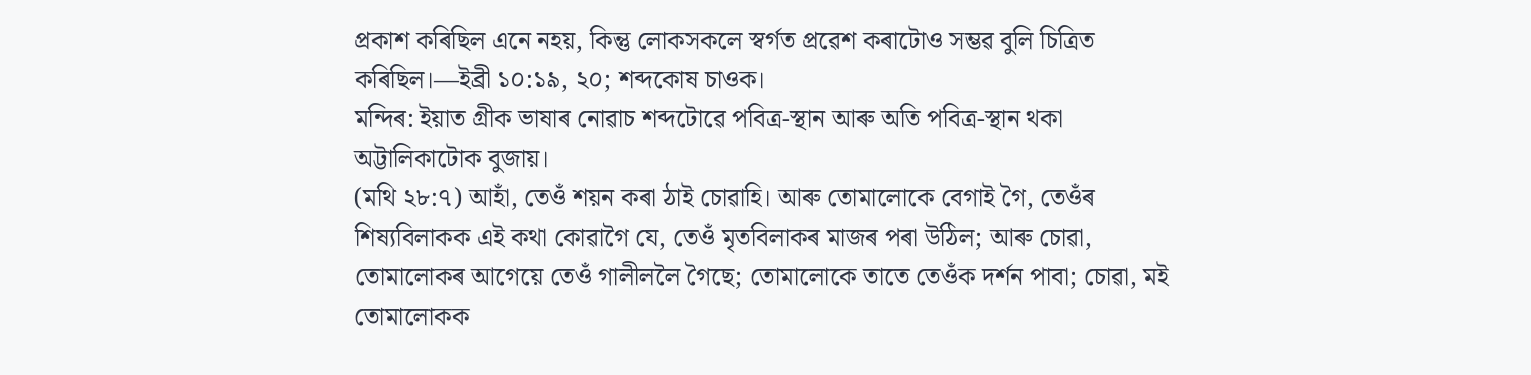প্ৰকাশ কৰিছিল এনে নহয়, কিন্তু লোকসকলে স্বৰ্গত প্ৰৱেশ কৰাটোও সম্ভৱ বুলি চিত্ৰিত কৰিছিল।—ইব্ৰী ১০:১৯, ২০; শব্দকোষ চাওক।
মন্দিৰ: ইয়াত গ্ৰীক ভাষাৰ নোৱাচ শব্দটোৱে পবিত্ৰ-স্থান আৰু অতি পবিত্ৰ-স্থান থকা অট্টালিকাটোক বুজায়।
(মথি ২৮:৭) আহাঁ, তেওঁ শয়ন কৰা ঠাই চোৱাহি। আৰু তোমালোকে বেগাই গৈ, তেওঁৰ শিষ্যবিলাকক এই কথা কোৱাগৈ যে, তেওঁ মৃতবিলাকৰ মাজৰ পৰা উঠিল; আৰু চোৱা, তোমালোকৰ আগেয়ে তেওঁ গালীললৈ গৈছে; তোমালোকে তাতে তেওঁক দৰ্শন পাবা; চোৱা, মই তোমালোকক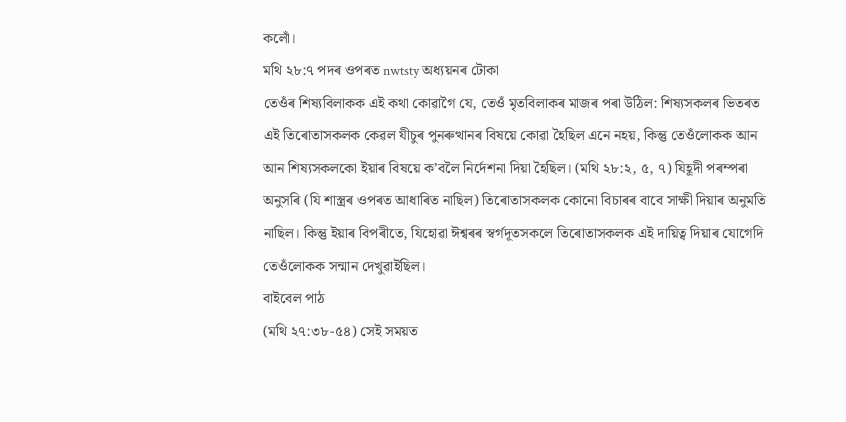কলোঁ।
মথি ২৮:৭ পদৰ ওপৰত nwtsty অধ্যয়নৰ টোকা
তেওঁৰ শিষ্যবিলাকক এই কথা কোৱাগৈ যে, তেওঁ মৃতবিলাকৰ মাজৰ পৰা উঠিল: শিষ্যসকলৰ ভিতৰত এই তিৰোতাসকলক কেৱল যীচুৰ পুনৰুত্থানৰ বিষয়ে কোৱা হৈছিল এনে নহয়, কিন্তু তেওঁলোকক আন আন শিষ্যসকলকো ইয়াৰ বিষয়ে কʼবলৈ নিৰ্দেশনা দিয়া হৈছিল। (মথি ২৮:২, ৫, ৭) যিহূদী পৰম্পৰা অনুসৰি (যি শাস্ত্ৰৰ ওপৰত আধাৰিত নাছিল) তিৰোতাসকলক কোনো বিচাৰৰ বাবে সাক্ষী দিয়াৰ অনুমতি নাছিল। কিন্তু ইয়াৰ বিপৰীতে, যিহোৱা ঈশ্বৰৰ স্বৰ্গদূতসকলে তিৰোতাসকলক এই দায়িত্ব দিয়াৰ যোগেদি তেওঁলোকক সন্মান দেখুৱাইছিল।
বাইবেল পাঠ
(মথি ২৭:৩৮-৫৪) সেই সময়ত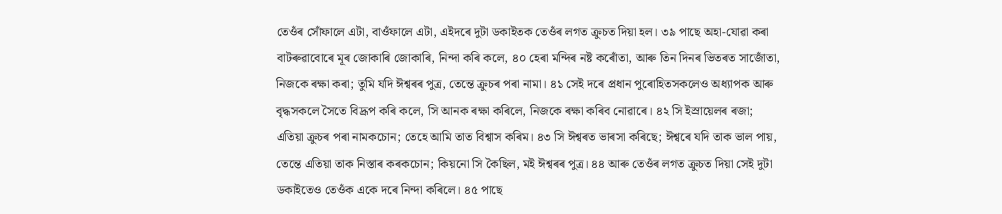তেওঁৰ সোঁফালে এটা, বাওঁফালে এটা, এইদৰে দুটা ডকাইতক তেওঁৰ লগত ক্ৰুচত দিয়া হল। ৩৯ পাছে অহা-যোৱা কৰা বাটৰুৱাবোৰে মূৰ জোকাৰি জোকাৰি, নিন্দা কৰি কলে, ৪০ হেৰা মন্দিৰ নষ্ট কৰোঁতা, আৰু তিন দিনৰ ভিতৰত সাজোঁতা, নিজকে ৰক্ষা কৰা; তুমি যদি ঈশ্বৰৰ পুত্ৰ, তেন্তে ক্ৰুচৰ পৰা নামা। ৪১ সেই দৰে প্ৰধান পুৰোহিতসকলেও অধ্যাপক আৰু বৃদ্ধসকলে সৈতে বিদ্ৰূপ কৰি কলে, সি আনক ৰক্ষা কৰিলে, নিজকে ৰক্ষা কৰিব নোৱাৰে। ৪২ সি ইস্ৰায়েলৰ ৰজা; এতিয়া ক্ৰুচৰ পৰা নামকচোন; তেহে আমি তাত বিশ্বাস কৰিম। ৪৩ সি ঈশ্বৰত ভাৰসা কৰিছে; ঈশ্বৰে যদি তাক ভাল পায়, তেন্তে এতিয়া তাক নিস্তাৰ কৰকচোন; কিয়নো সি কৈছিল, মই ঈশ্বৰৰ পুত্ৰ। ৪৪ আৰু তেওঁৰ লগত ক্ৰুচত দিয়া সেই দুটা ডকাইতেও তেওঁক একে দৰে নিন্দা কৰিলে। ৪৫ পাছে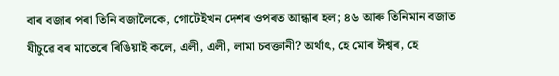বাৰ বজাৰ পৰা তিনি বজালৈকে, গোটেইখন দেশৰ ওপৰত আন্ধাৰ হল; ৪৬ আৰু তিনিমান বজাত যীচুৱে বৰ মাতেৰে ৰিঙিয়াই কলে, এলী, এলী, লামা চবক্তানী? অৰ্থাৎ, হে মোৰ ঈশ্বৰ, হে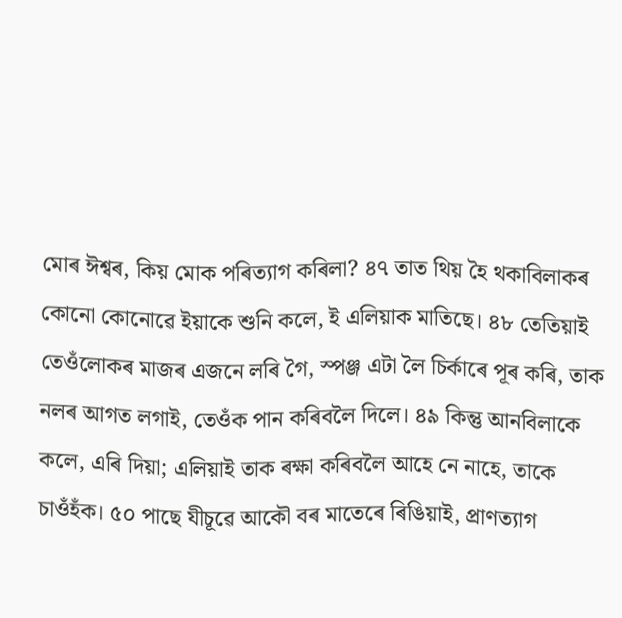মোৰ ঈশ্বৰ, কিয় মোক পৰিত্যাগ কৰিলা? ৪৭ তাত থিয় হৈ থকাবিলাকৰ কোনো কোনোৱে ইয়াকে শুনি কলে, ই এলিয়াক মাতিছে। ৪৮ তেতিয়াই তেওঁলোকৰ মাজৰ এজনে লৰি গৈ, স্পঞ্জ এটা লৈ চিৰ্কাৰে পূৰ কৰি, তাক নলৰ আগত লগাই, তেওঁক পান কৰিবলৈ দিলে। ৪৯ কিন্তু আনবিলাকে কলে, এৰি দিয়া; এলিয়াই তাক ৰক্ষা কৰিবলৈ আহে নে নাহে, তাকে চাওঁহঁক। ৫০ পাছে যীচূৱে আকৌ বৰ মাতেৰে ৰিঙিয়াই, প্ৰাণত্যাগ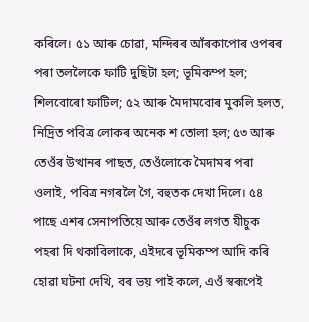কৰিলে। ৫১ আৰু চোৱা, মন্দিৰৰ আঁৰকাপোৰ ওপৰৰ পৰা তললৈকে ফাটি দুছিটা হল; ভূমিকম্প হল; শিলবোৰো ফাটিল; ৫২ আৰু মৈদামবোৰ মুকলি হলত, নিদ্ৰিত পবিত্ৰ লোকৰ অনেক শ তোলা হল; ৫৩ আৰু তেওঁৰ উত্থানৰ পাছত, তেওঁলোকে মৈদামৰ পৰা ওলাই, পবিত্ৰ নগৰলৈ গৈ, বহুতক দেখা দিলে। ৫৪ পাছে এশৰ সেনাপতিয়ে আৰু তেওঁৰ লগত যীচুক পহৰা দি থকাবিলাকে, এইদৰে ভূমিকম্প আদি কৰি হোৱা ঘটনা দেখি, বৰ ভয় পাই কলে, এওঁ স্বৰূপেই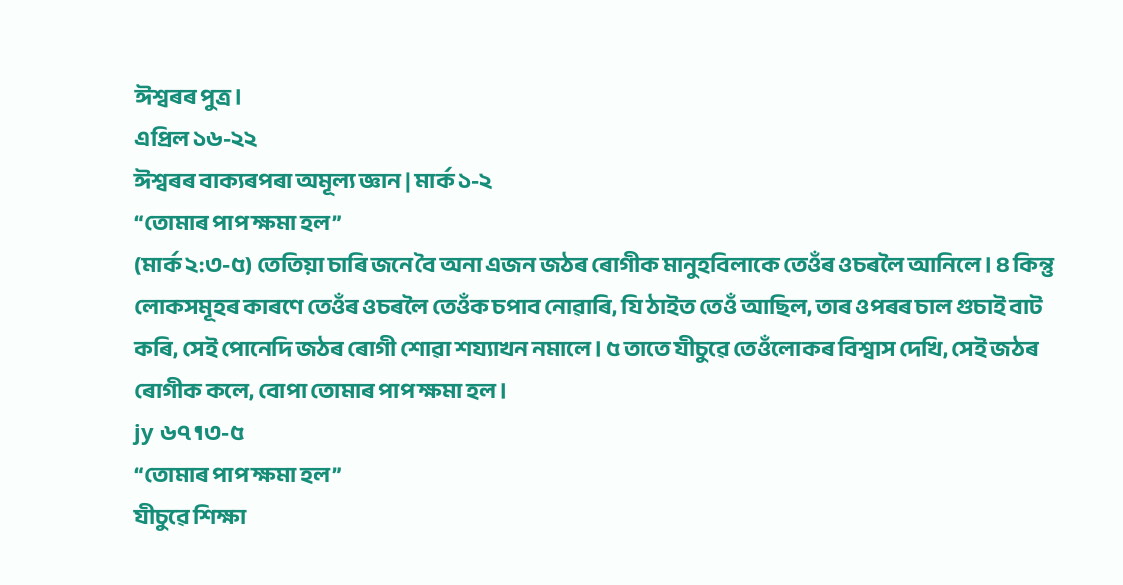ঈশ্বৰৰ পুত্ৰ।
এপ্ৰিল ১৬-২২
ঈশ্বৰৰ বাক্যৰপৰা অমূল্য জ্ঞান | মাৰ্ক ১-২
“তোমাৰ পাপ ক্ষমা হল”
(মাৰ্ক ২:৩-৫) তেতিয়া চাৰি জনে বৈ অনা এজন জঠৰ ৰোগীক মানুহবিলাকে তেওঁৰ ওচৰলৈ আনিলে। ৪ কিন্তু লোকসমূহৰ কাৰণে তেওঁৰ ওচৰলৈ তেওঁক চপাব নোৱাৰি, যি ঠাইত তেওঁ আছিল, তাৰ ওপৰৰ চাল গুচাই বাট কৰি, সেই পোনেদি জঠৰ ৰোগী শোৱা শয্যাখন নমালে। ৫ তাতে যীচুৱে তেওঁলোকৰ বিশ্বাস দেখি, সেই জঠৰ ৰোগীক কলে, বোপা তোমাৰ পাপ ক্ষমা হল।
jy ৬৭ ¶৩-৫
“তোমাৰ পাপ ক্ষমা হল”
যীচুৱে শিক্ষা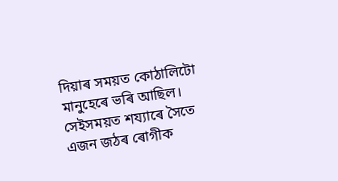দিয়াৰ সময়ত কোঠালিটো মানুহেৰে ভৰি আছিল। সেইসময়ত শয্যাৰে সৈতে এজন জঠৰ ৰোগীক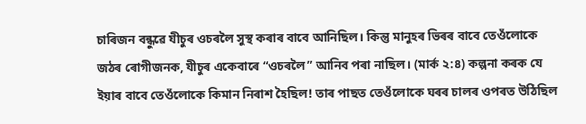চাৰিজন বন্ধুৱে যীচুৰ ওচৰলৈ সুস্থ কৰাৰ বাবে আনিছিল। কিন্তু মানুহৰ ভিৰৰ বাবে তেওঁলোকে জঠৰ ৰোগীজনক, যীচুৰ একেবাৰে “ওচৰলৈ” আনিব পৰা নাছিল। (মাৰ্ক ২:৪) কল্পনা কৰক যে ইয়াৰ বাবে তেওঁলোকে কিমান নিৰাশ হৈছিল! তাৰ পাছত তেওঁলোকে ঘৰৰ চালৰ ওপৰত উঠিছিল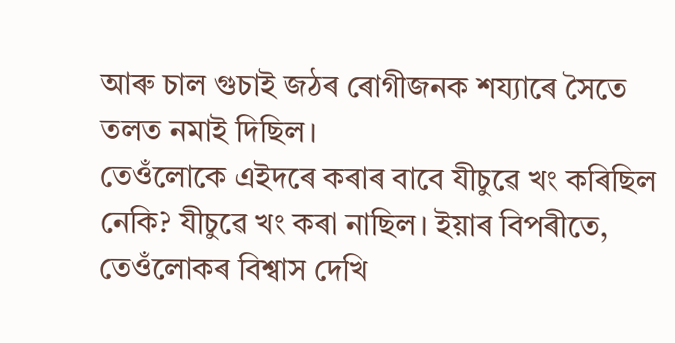আৰু চাল গুচাই জঠৰ ৰোগীজনক শয্যাৰে সৈতে তলত নমাই দিছিল।
তেওঁলোকে এইদৰে কৰাৰ বাবে যীচুৱে খং কৰিছিল নেকি? যীচুৱে খং কৰা নাছিল। ইয়াৰ বিপৰীতে, তেওঁলোকৰ বিশ্বাস দেখি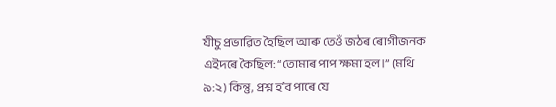যীচু প্ৰভাৱিত হৈছিল আৰু তেওঁ জঠৰ ৰোগীজনক এইদৰে কৈছিল: “তোমাৰ পাপ ক্ষমা হল।” (মথি ৯:২) কিন্তু, প্ৰশ্ন হʼব পাৰে যে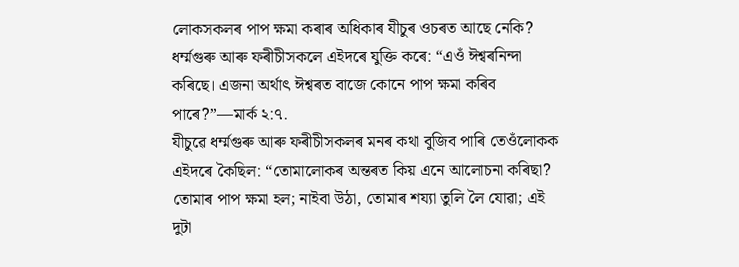লোকসকলৰ পাপ ক্ষমা কৰাৰ অধিকাৰ যীচুৰ ওচৰত আছে নেকি? ধৰ্ম্মগুৰু আৰু ফৰীচীসকলে এইদৰে যুক্তি কৰে: “এওঁ ঈশ্বৰনিন্দা কৰিছে। এজনা অৰ্থাৎ ঈশ্বৰত বাজে কোনে পাপ ক্ষমা কৰিব পাৰে?”—মাৰ্ক ২:৭.
যীচুৱে ধৰ্ম্মগুৰু আৰু ফৰীচীসকলৰ মনৰ কথা বুজিব পাৰি তেওঁলোকক এইদৰে কৈছিল: “তোমালোকৰ অন্তৰত কিয় এনে আলোচনা কৰিছা? তোমাৰ পাপ ক্ষমা হল; নাইবা উঠা, তোমাৰ শয্যা তুলি লৈ যোৱা; এই দুটা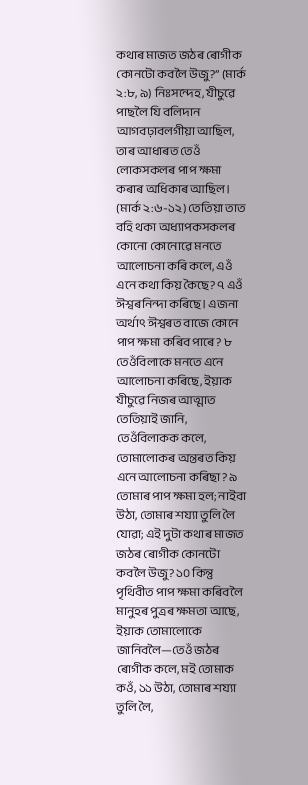কথাৰ মাজত জঠৰ ৰোগীক কোনটো কবলৈ উজু?” (মাৰ্ক ২:৮, ৯) নিঃসন্দেহ, যীচুৱে পাছলৈ যি বলিদান আগবঢ়াবলগীয়া আছিল, তাৰ আধাৰত তেওঁ লোকসকলৰ পাপ ক্ষমা কৰাৰ অধিকাৰ আছিল।
(মাৰ্ক ২:৬-১২) তেতিয়া তাত বহি থকা অধ্যাপকসকলৰ কোনো কোনোৱে মনতে আলোচনা কৰি কলে, এওঁ এনে কথা কিয় কৈছে? ৭ এওঁ ঈশ্বৰনিন্দা কৰিছে। এজনা অৰ্থাৎ ঈশ্বৰত বাজে কোনে পাপ ক্ষমা কৰিব পাৰে? ৮ তেওঁবিলাকে মনতে এনে আলোচনা কৰিছে, ইয়াক যীচুৱে নিজৰ আত্মাত তেতিয়াই জানি, তেওঁবিলাকক কলে, তোমালোকৰ অন্তৰত কিয় এনে আলোচনা কৰিছা? ৯ তোমাৰ পাপ ক্ষমা হল; নাইবা উঠা, তোমাৰ শয্যা তুলি লৈ যোৱা; এই দুটা কথাৰ মাজত জঠৰ ৰোগীক কোনটো কবলৈ উজু? ১০ কিন্তু পৃথিবীত পাপ ক্ষমা কৰিবলৈ মানুহৰ পুত্ৰৰ ক্ষমতা আছে, ইয়াক তোমালোকে জানিবলৈ—তেওঁ জঠৰ ৰোগীক কলে, মই তোমাক কওঁ, ১১ উঠা, তোমাৰ শয্যা তুলি লৈ,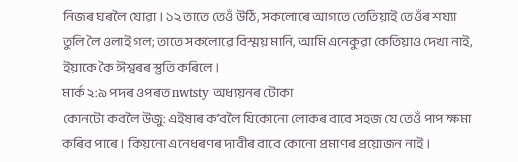নিজৰ ঘৰলৈ যোৱা। ১২ তাতে তেওঁ উঠি, সকলোৰে আগতে তেতিয়াই তেওঁৰ শয্যা তুলি লৈ ওলাই গল; তাতে সকলোৱে বিস্ময় মানি, আমি এনেকুৱা কেতিয়াও দেখা নাই, ইয়াকে কৈ ঈশ্বৰৰ স্তুতি কৰিলে।
মাৰ্ক ২:৯ পদৰ ওপৰত nwtsty অধ্যয়নৰ টোকা
কোনটো কবলৈ উজু: এইষাৰ কʼবলৈ যিকোনো লোকৰ বাবে সহজ যে তেওঁ পাপ ক্ষমা কৰিব পাৰে। কিয়নো এনেধৰণৰ দাবীৰ বাবে কোনো প্ৰমাণৰ প্ৰয়োজন নাই।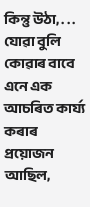কিন্তু উঠা, . . . যোৱা বুলি কোৱাৰ বাবে এনে এক আচৰিত কাৰ্য্য কৰাৰ প্ৰয়োজন আছিল,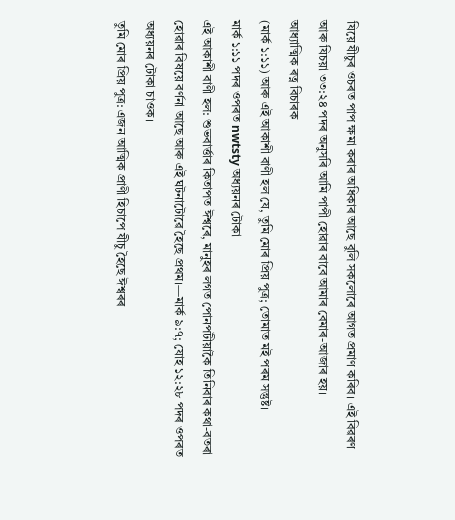যিয়ে যীচুৰ ওচৰত পাপ ক্ষমা কৰাৰ অধিকাৰ আছে বুলি সকলোৰে আগত প্ৰমাণ কৰিব। এই বিৱৰণ আৰু যিচয়া ৩৩:২৪ পদৰ অনুসৰি আমি পাপী হোৱাৰ বাবে আমাৰ বেমাৰ-আজাৰ হয়।
আধ্যাত্মিক ৰত্ন বিচাৰক
(মাৰ্ক ১:১১) আৰু এই আকাশী বাণী হল যে, তুমি মোৰ প্ৰিয় পুত্ৰ; তোমাত মই পৰম সন্তুষ্ট।
মাৰ্ক ১:১১ পদৰ ওপৰত nwtsty অধ্যয়নৰ টোকা
এই আকাশী বাণী হল: শুভবাৰ্ত্তাৰ কিতাপত ঈশ্বৰে, মানুহৰ লগত পোনপটীয়াকৈ তিনিবাৰ কথা-বতৰা হোৱাৰ বিষয়ে বৰ্ণনা আছে আৰু এই ঘটনাটোৱে হৈছে প্ৰথম।—মাৰ্ক ৯:৭; যোহ ১২:২৮ পদৰ ওপৰত অধ্যয়নৰ টোকা চাওক।
তুমি মোৰ প্ৰিয় পুত্ৰ: এজন আত্মিক প্ৰাণী হিচাপে যীচু হৈছে ঈশ্বৰৰ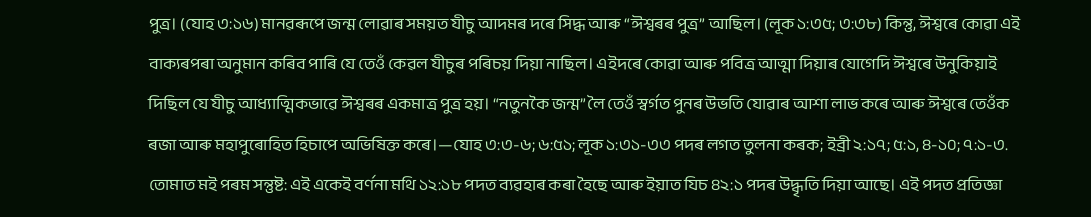পুত্ৰ। (যোহ ৩:১৬) মানৱৰূপে জন্ম লোৱাৰ সময়ত যীচু আদমৰ দৰে সিদ্ধ আৰু “ঈশ্বৰৰ পুত্ৰ” আছিল। (লূক ১:৩৫; ৩:৩৮) কিন্তু, ঈশ্বৰে কোৱা এই বাক্যৰপৰা অনুমান কৰিব পাৰি যে তেওঁ কেৱল যীচুৰ পৰিচয় দিয়া নাছিল। এইদৰে কোৱা আৰু পবিত্ৰ আত্মা দিয়াৰ যোগেদি ঈশ্বৰে উনুকিয়াই দিছিল যে যীচু আধ্যাত্মিকভাৱে ঈশ্বৰৰ একমাত্ৰ পুত্ৰ হয়। “নতুনকৈ জন্ম” লৈ তেওঁ স্বৰ্গত পুনৰ উভতি যোৱাৰ আশা লাভ কৰে আৰু ঈশ্বৰে তেওঁক ৰজা আৰু মহাপুৰোহিত হিচাপে অভিষিক্ত কৰে।—যোহ ৩:৩-৬; ৬:৫১; লূক ১:৩১-৩৩ পদৰ লগত তুলনা কৰক; ইব্ৰী ২:১৭; ৫:১, ৪-১০; ৭:১-৩.
তোমাত মই পৰম সন্তুষ্ট: এই একেই বৰ্ণনা মথি ১২:১৮ পদত ব্যৱহাৰ কৰা হৈছে আৰু ইয়াত যিচ ৪২:১ পদৰ উদ্ধৃতি দিয়া আছে। এই পদত প্ৰতিজ্ঞা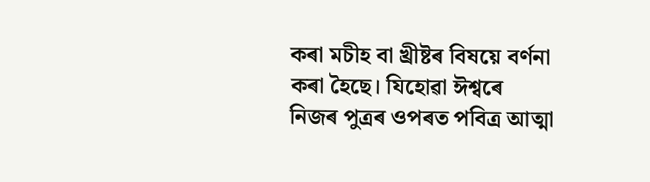কৰা মচীহ বা খ্ৰীষ্টৰ বিষয়ে বৰ্ণনা কৰা হৈছে। যিহোৱা ঈশ্বৰে নিজৰ পুত্ৰৰ ওপৰত পবিত্ৰ আত্মা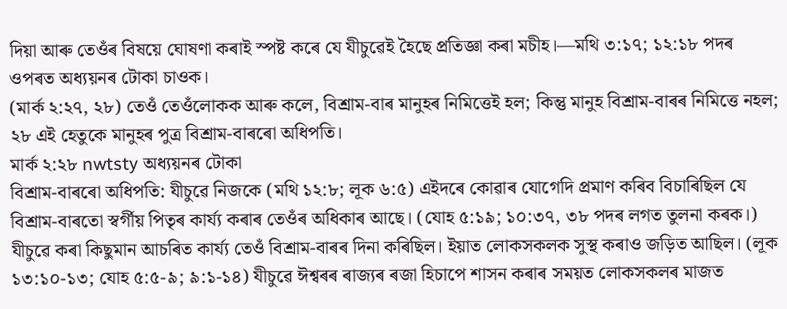দিয়া আৰু তেওঁৰ বিষয়ে ঘোষণা কৰাই স্পষ্ট কৰে যে যীচুৱেই হৈছে প্ৰতিজ্ঞা কৰা মচীহ।—মথি ৩:১৭; ১২:১৮ পদৰ ওপৰত অধ্যয়নৰ টোকা চাওক।
(মাৰ্ক ২:২৭, ২৮) তেওঁ তেওঁলোকক আৰু কলে, বিশ্ৰাম-বাৰ মানুহৰ নিমিত্তেই হল; কিন্তু মানুহ বিশ্ৰাম-বাৰৰ নিমিত্তে নহল; ২৮ এই হেতুকে মানুহৰ পুত্ৰ বিশ্ৰাম-বাৰৰো অধিপতি।
মাৰ্ক ২:২৮ nwtsty অধ্যয়নৰ টোকা
বিশ্ৰাম-বাৰৰো অধিপতি: যীচুৱে নিজকে (মথি ১২:৮; লূক ৬:৫) এইদৰে কোৱাৰ যোগেদি প্ৰমাণ কৰিব বিচাৰিছিল যে বিশ্ৰাম-বাৰতো স্বৰ্গীয় পিতৃৰ কাৰ্য্য কৰাৰ তেওঁৰ অধিকাৰ আছে। (যোহ ৫:১৯; ১০:৩৭, ৩৮ পদৰ লগত তুলনা কৰক।) যীচুৱে কৰা কিছুমান আচৰিত কাৰ্য্য তেওঁ বিশ্ৰাম-বাৰৰ দিনা কৰিছিল। ইয়াত লোকসকলক সুস্থ কৰাও জড়িত আছিল। (লূক ১৩:১০-১৩; যোহ ৫:৫-৯; ৯:১-১৪) যীচুৱে ঈশ্বৰৰ ৰাজ্যৰ ৰজা হিচাপে শাসন কৰাৰ সময়ত লোকসকলৰ মাজত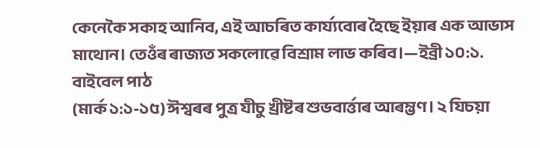কেনেকৈ সকাহ আনিব, এই আচৰিত কাৰ্য্যবোৰ হৈছে ইয়াৰ এক আভাস মাথোন। তেওঁৰ ৰাজ্যত সকলোৱে বিশ্ৰাম লাভ কৰিব।—ইব্ৰী ১০:১.
বাইবেল পাঠ
(মাৰ্ক ১:১-১৫) ঈশ্বৰৰ পুত্ৰ যীচু খ্ৰীষ্টৰ শুভবাৰ্ত্তাৰ আৰম্ভণ। ২ যিচয়া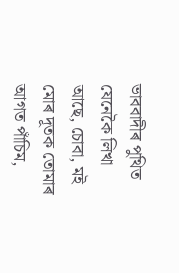ভাববাদীৰ পুথিত যেনেকৈ লিখা আছে, চোবা, মই মোৰ দূতক তোমাৰ আগত পাঁচিম,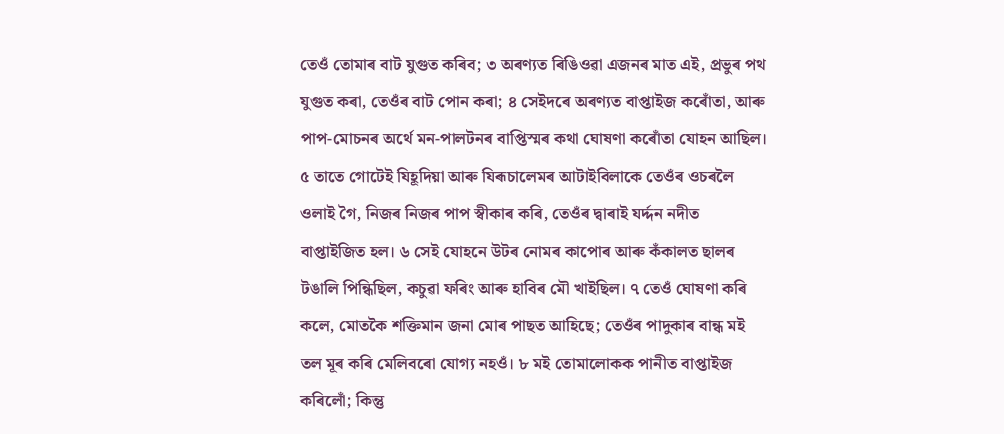তেওঁ তোমাৰ বাট যুগুত কৰিব; ৩ অৰণ্যত ৰিঙিওৱা এজনৰ মাত এই, প্ৰভুৰ পথ যুগুত কৰা, তেওঁৰ বাট পোন কৰা; ৪ সেইদৰে অৰণ্যত বাপ্তাইজ কৰোঁতা, আৰু পাপ-মোচনৰ অৰ্থে মন-পালটনৰ বাপ্তিস্মৰ কথা ঘোষণা কৰোঁতা যোহন আছিল। ৫ তাতে গোটেই যিহূদিয়া আৰু যিৰূচালেমৰ আটাইবিলাকে তেওঁৰ ওচৰলৈ ওলাই গৈ, নিজৰ নিজৰ পাপ স্বীকাৰ কৰি, তেওঁৰ দ্বাৰাই যৰ্দ্দন নদীত বাপ্তাইজিত হল। ৬ সেই যোহনে উটৰ নোমৰ কাপোৰ আৰু কঁকালত ছালৰ টঙালি পিন্ধিছিল, কচুৱা ফৰিং আৰু হাবিৰ মৌ খাইছিল। ৭ তেওঁ ঘোষণা কৰি কলে, মোতকৈ শক্তিমান জনা মোৰ পাছত আহিছে; তেওঁৰ পাদুকাৰ বান্ধ মই তল মূৰ কৰি মেলিবৰো যোগ্য নহওঁ। ৮ মই তোমালোকক পানীত বাপ্তাইজ কৰিলোঁ; কিন্তু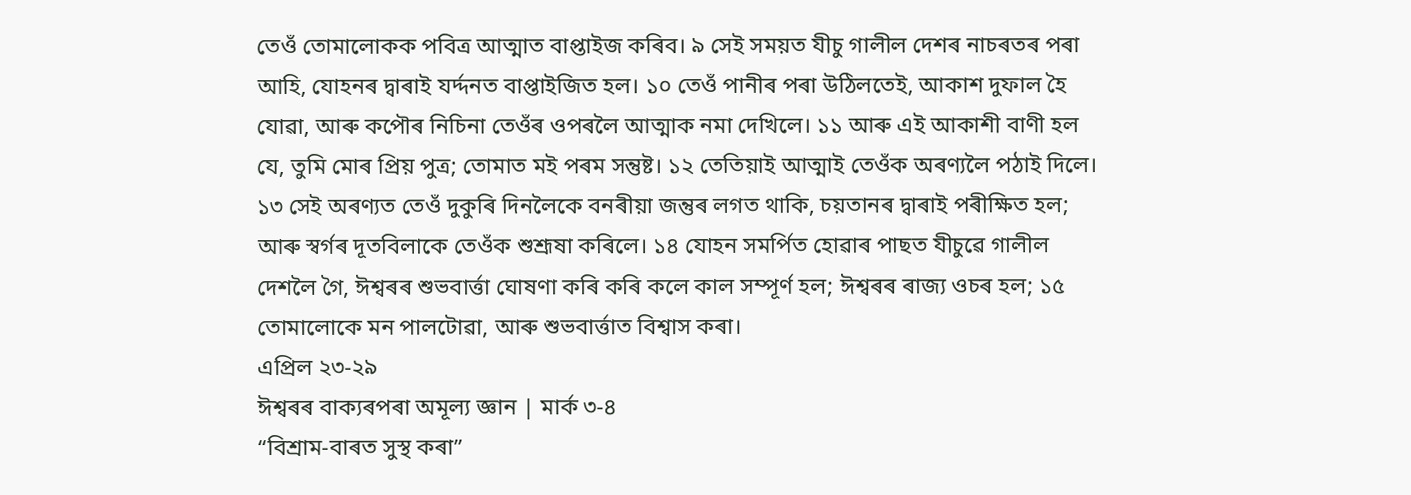তেওঁ তোমালোকক পবিত্ৰ আত্মাত বাপ্তাইজ কৰিব। ৯ সেই সময়ত যীচু গালীল দেশৰ নাচৰতৰ পৰা আহি, যোহনৰ দ্বাৰাই যৰ্দ্দনত বাপ্তাইজিত হল। ১০ তেওঁ পানীৰ পৰা উঠিলতেই, আকাশ দুফাল হৈ যোৱা, আৰু কপৌৰ নিচিনা তেওঁৰ ওপৰলৈ আত্মাক নমা দেখিলে। ১১ আৰু এই আকাশী বাণী হল যে, তুমি মোৰ প্ৰিয় পুত্ৰ; তোমাত মই পৰম সন্তুষ্ট। ১২ তেতিয়াই আত্মাই তেওঁক অৰণ্যলৈ পঠাই দিলে। ১৩ সেই অৰণ্যত তেওঁ দুকুৰি দিনলৈকে বনৰীয়া জন্তুৰ লগত থাকি, চয়তানৰ দ্বাৰাই পৰীক্ষিত হল; আৰু স্বৰ্গৰ দূতবিলাকে তেওঁক শুশ্ৰূষা কৰিলে। ১৪ যোহন সমৰ্পিত হোৱাৰ পাছত যীচুৱে গালীল দেশলৈ গৈ, ঈশ্বৰৰ শুভবাৰ্ত্তা ঘোষণা কৰি কৰি কলে কাল সম্পূৰ্ণ হল; ঈশ্বৰৰ ৰাজ্য ওচৰ হল; ১৫ তোমালোকে মন পালটোৱা, আৰু শুভবাৰ্ত্তাত বিশ্বাস কৰা।
এপ্ৰিল ২৩-২৯
ঈশ্বৰৰ বাক্যৰপৰা অমূল্য জ্ঞান | মাৰ্ক ৩-৪
“বিশ্ৰাম-বাৰত সুস্থ কৰা”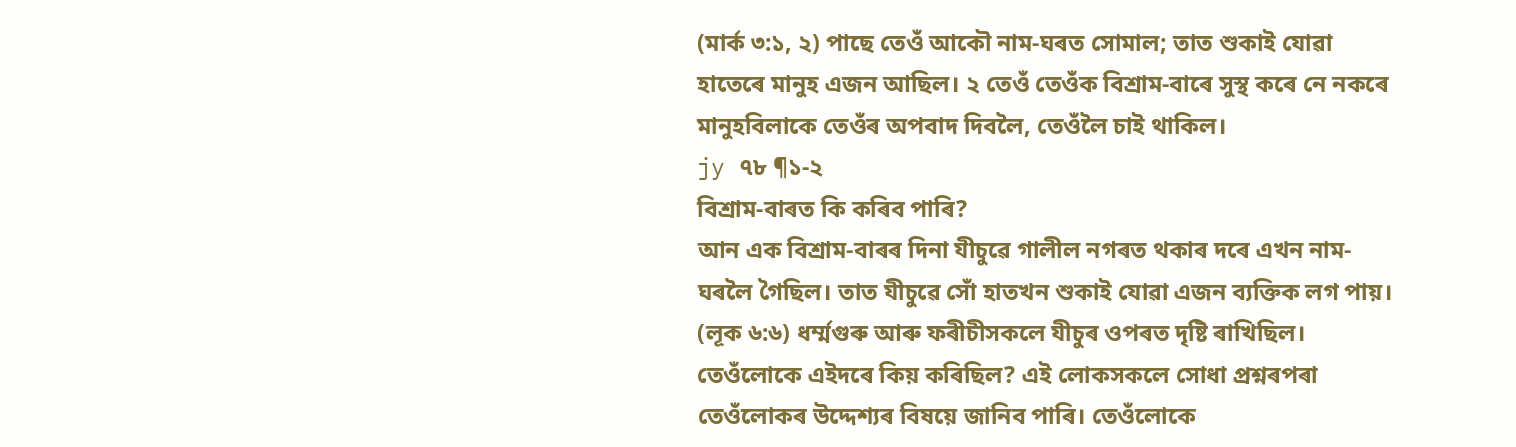(মাৰ্ক ৩:১, ২) পাছে তেওঁ আকৌ নাম-ঘৰত সোমাল; তাত শুকাই যোৱা হাতেৰে মানুহ এজন আছিল। ২ তেওঁ তেওঁক বিশ্ৰাম-বাৰে সুস্থ কৰে নে নকৰে মানুহবিলাকে তেওঁৰ অপবাদ দিবলৈ, তেওঁলৈ চাই থাকিল।
jy ৭৮ ¶১-২
বিশ্ৰাম-বাৰত কি কৰিব পাৰি?
আন এক বিশ্ৰাম-বাৰৰ দিনা যীচুৱে গালীল নগৰত থকাৰ দৰে এখন নাম-ঘৰলৈ গৈছিল। তাত যীচুৱে সোঁ হাতখন শুকাই যোৱা এজন ব্যক্তিক লগ পায়। (লূক ৬:৬) ধৰ্ম্মগুৰু আৰু ফৰীচীসকলে যীচুৰ ওপৰত দৃষ্টি ৰাখিছিল। তেওঁলোকে এইদৰে কিয় কৰিছিল? এই লোকসকলে সোধা প্ৰশ্নৰপৰা তেওঁলোকৰ উদ্দেশ্যৰ বিষয়ে জানিব পাৰি। তেওঁলোকে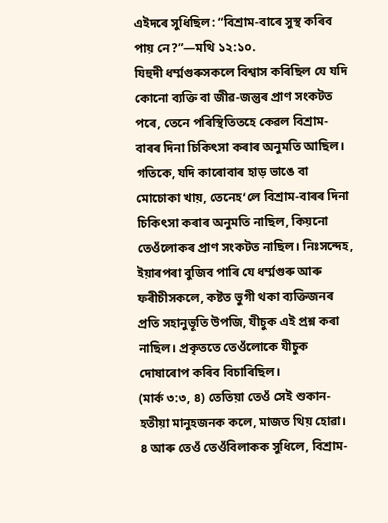এইদৰে সুধিছিল: “বিশ্ৰাম-বাৰে সুস্থ কৰিব পায় নে?”—মথি ১২:১০.
যিহুদী ধৰ্ম্মগুৰুসকলে বিশ্বাস কৰিছিল যে যদি কোনো ব্যক্তি বা জীৱ-জন্তুৰ প্ৰাণ সংকটত পৰে, তেনে পৰিস্থিতিতহে কেৱল বিশ্ৰাম-বাৰৰ দিনা চিকিৎসা কৰাৰ অনুমতি আছিল। গতিকে, যদি কাৰোবাৰ হাড় ভাঙে বা মোচোকা খায়, তেনেহʼলে বিশ্ৰাম-বাৰৰ দিনা চিকিৎসা কৰাৰ অনুমতি নাছিল, কিয়নো তেওঁলোকৰ প্ৰাণ সংকটত নাছিল। নিঃসন্দেহ, ইয়াৰপৰা বুজিব পাৰি যে ধৰ্ম্মগুৰু আৰু ফৰীচীসকলে, কষ্টত ভুগী থকা ব্যক্তিজনৰ প্ৰতি সহানুভূতি উপজি, যীচুক এই প্ৰশ্ন কৰা নাছিল। প্ৰকৃততে তেওঁলোকে যীচুক দোষাৰোপ কৰিব বিচাৰিছিল।
(মাৰ্ক ৩:৩, ৪) তেতিয়া তেওঁ সেই শুকান-হতীয়া মানুহজনক কলে, মাজত থিয় হোৱা। ৪ আৰু তেওঁ তেওঁবিলাকক সুধিলে, বিশ্ৰাম-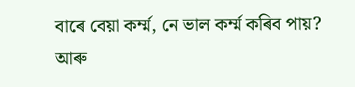বাৰে বেয়া কৰ্ম্ম, নে ভাল কৰ্ম্ম কৰিব পায়? আৰু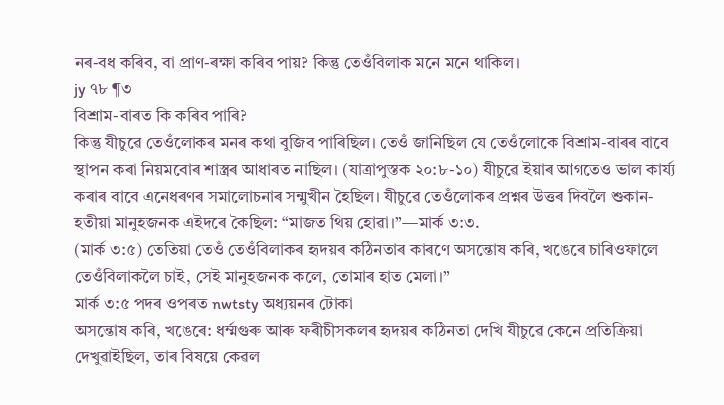নৰ-বধ কৰিব, বা প্ৰাণ-ৰক্ষা কৰিব পায়? কিন্তু তেওঁবিলাক মনে মনে থাকিল।
jy ৭৮ ¶৩
বিশ্ৰাম-বাৰত কি কৰিব পাৰি?
কিন্তু যীচুৱে তেওঁলোকৰ মনৰ কথা বুজিব পাৰিছিল। তেওঁ জানিছিল যে তেওঁলোকে বিশ্ৰাম-বাৰৰ বাবে স্থাপন কৰা নিয়মবোৰ শাস্ত্ৰৰ আধাৰত নাছিল। (যাত্ৰাপুস্তক ২০:৮-১০) যীচুৱে ইয়াৰ আগতেও ভাল কাৰ্য্য কৰাৰ বাবে এনেধৰণৰ সমালোচনাৰ সন্মুখীন হৈছিল। যীচুৱে তেওঁলোকৰ প্ৰশ্নৰ উত্তৰ দিবলৈ শুকান-হতীয়া মানুহজনক এইদৰে কৈছিল: “মাজত থিয় হোৱা।”—মাৰ্ক ৩:৩.
(মাৰ্ক ৩:৫) তেতিয়া তেওঁ তেওঁবিলাকৰ হৃদয়ৰ কঠিনতাৰ কাৰণে অসন্তোষ কৰি, খঙেৰে চাৰিওফালে তেওঁবিলাকলৈ চাই, সেই মানুহজনক কলে, তোমাৰ হাত মেলা।”
মাৰ্ক ৩:৫ পদৰ ওপৰত nwtsty অধ্যয়নৰ টোকা
অসন্তোষ কৰি, খঙেৰে: ধৰ্ম্মগুৰু আৰু ফৰীচীসকলৰ হৃদয়ৰ কঠিনতা দেখি যীচুৱে কেনে প্ৰতিক্ৰিয়া দেখুৱাইছিল, তাৰ বিষয়ে কেৱল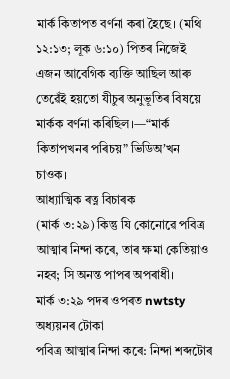মাৰ্ক কিতাপত বৰ্ণনা কৰা হৈছে। (মথি ১২:১৩; লূক ৬:১০) পিতৰ নিজেই এজন আবেগিক ব্যক্তি আছিল আৰু তেৱেঁই হয়তো যীচুৰ অনুভূতিৰ বিষয়ে মাৰ্কক বৰ্ণনা কৰিছিল।—“মাৰ্ক কিতাপখনৰ পৰিচয়” ভিডিঅʼখন চাওক।
আধ্যাত্মিক ৰত্ন বিচাৰক
(মাৰ্ক ৩:২৯) কিন্তু যি কোনোৱে পবিত্ৰ আত্মাৰ নিন্দা কৰে, তাৰ ক্ষমা কেতিয়াও নহব; সি অনন্ত পাপৰ অপৰাধী।
মাৰ্ক ৩:২৯ পদৰ ওপৰত nwtsty অধ্যয়নৰ টোকা
পবিত্ৰ আত্মাৰ নিন্দা কৰে: নিন্দা শব্দটোৰ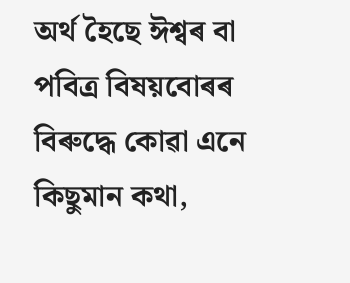অৰ্থ হৈছে ঈশ্বৰ বা পবিত্ৰ বিষয়বোৰৰ বিৰুদ্ধে কোৱা এনে কিছুমান কথা,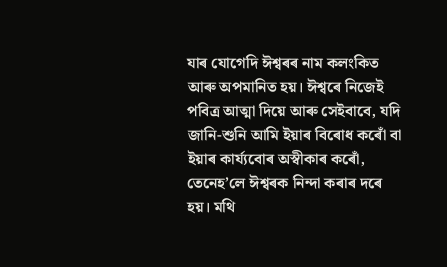যাৰ যোগেদি ঈশ্বৰৰ নাম কলংকিত আৰু অপমানিত হয়। ঈশ্বৰে নিজেই পবিত্ৰ আত্মা দিয়ে আৰু সেইবাবে, যদি জানি-শুনি আমি ইয়াৰ বিৰোধ কৰোঁ বা ইয়াৰ কাৰ্য্যবোৰ অস্বীকাৰ কৰোঁ, তেনেহʼলে ঈশ্বৰক নিন্দা কৰাৰ দৰে হয়। মথি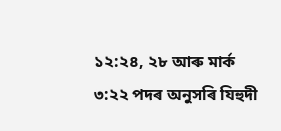১২:২৪, ২৮ আৰু মাৰ্ক ৩:২২ পদৰ অনুসৰি যিহুদী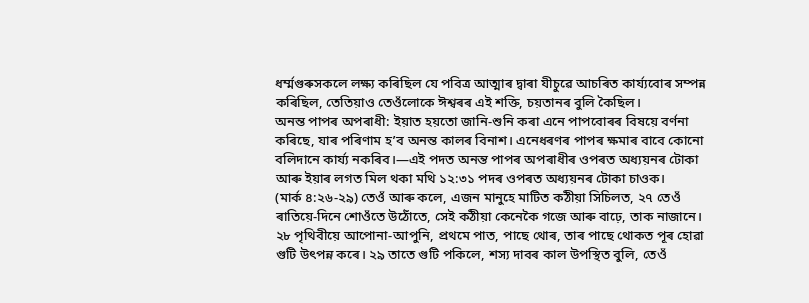ধৰ্ম্মগুৰুসকলে লক্ষ্য কৰিছিল যে পবিত্ৰ আত্মাৰ দ্বাৰা যীচুৱে আচৰিত কাৰ্য্যবোৰ সম্পন্ন কৰিছিল, তেতিয়াও তেওঁলোকে ঈশ্বৰৰ এই শক্তি, চয়তানৰ বুলি কৈছিল।
অনন্ত পাপৰ অপৰাধী: ইয়াত হয়তো জানি-শুনি কৰা এনে পাপবোৰৰ বিষয়ে বৰ্ণনা কৰিছে, যাৰ পৰিণাম হʼব অনন্ত কালৰ বিনাশ। এনেধৰণৰ পাপৰ ক্ষমাৰ বাবে কোনো বলিদানে কাৰ্য্য নকৰিব।—এই পদত অনন্ত পাপৰ অপৰাধীৰ ওপৰত অধ্যয়নৰ টোকা আৰু ইয়াৰ লগত মিল থকা মথি ১২:৩১ পদৰ ওপৰত অধ্যয়নৰ টোকা চাওক।
(মাৰ্ক ৪:২৬-২৯) তেওঁ আৰু কলে, এজন মানুহে মাটিত কঠীয়া সিচিলত, ২৭ তেওঁ ৰাতিয়ে-দিনে শোওঁতে উঠোঁতে, সেই কঠীয়া কেনেকৈ গজে আৰু বাঢ়ে, তাক নাজানে। ২৮ পৃথিবীয়ে আপোনা-আপুনি, প্ৰথমে পাত, পাছে থোৰ, তাৰ পাছে থোকত পূৰ হোৱা গুটি উৎপন্ন কৰে। ২৯ তাতে গুটি পকিলে, শস্য দাবৰ কাল উপস্থিত বুলি, তেওঁ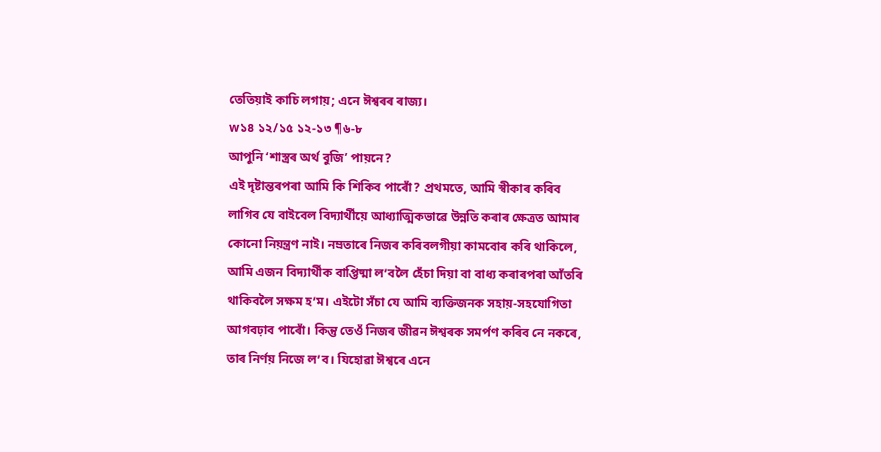তেতিয়াই কাচি লগায়; এনে ঈশ্বৰৰ ৰাজ্য।
w১৪ ১২/১৫ ১২-১৩ ¶৬-৮
আপুনি ‘শাস্ত্ৰৰ অৰ্থ বুজি’ পায়নে?
এই দৃষ্টান্তৰপৰা আমি কি শিকিব পাৰোঁ? প্ৰথমতে, আমি স্বীকাৰ কৰিব লাগিব যে বাইবেল বিদ্যাৰ্থীয়ে আধ্যাত্মিকভাৱে উন্নতি কৰাৰ ক্ষেত্ৰত আমাৰ কোনো নিয়ন্ত্ৰণ নাই। নম্ৰতাৰে নিজৰ কৰিবলগীয়া কামবোৰ কৰি থাকিলে, আমি এজন বিদ্যাৰ্থীক বাপ্তিষ্মা লʼবলৈ হেঁচা দিয়া বা বাধ্য কৰাৰপৰা আঁতৰি থাকিবলৈ সক্ষম হʼম। এইটো সঁচা যে আমি ব্যক্তিজনক সহায়-সহযোগিতা আগবঢ়াব পাৰোঁ। কিন্তু তেওঁ নিজৰ জীৱন ঈশ্বৰক সমৰ্পণ কৰিব নে নকৰে, তাৰ নিৰ্ণয় নিজে লʼব। যিহোৱা ঈশ্বৰে এনে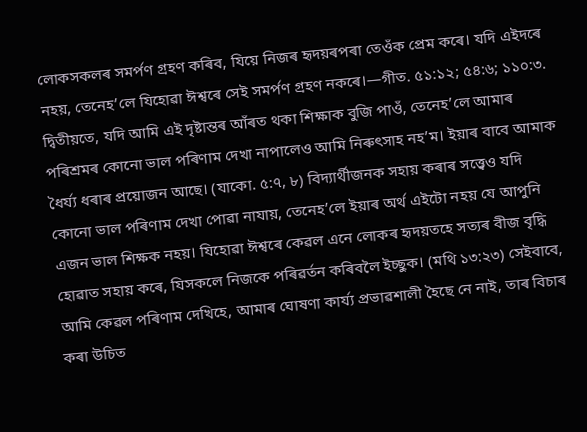লোকসকলৰ সমৰ্পণ গ্ৰহণ কৰিব, যিয়ে নিজৰ হৃদয়ৰপৰা তেওঁক প্ৰেম কৰে। যদি এইদৰে নহয়, তেনেহʼলে যিহোৱা ঈশ্বৰে সেই সমৰ্পণ গ্ৰহণ নকৰে।—গীত. ৫১:১২; ৫৪:৬; ১১০:৩.
দ্বিতীয়তে, যদি আমি এই দৃষ্টান্তৰ আঁৰত থকা শিক্ষাক বুজি পাওঁ, তেনেহʼলে আমাৰ পৰিশ্ৰমৰ কোনো ভাল পৰিণাম দেখা নাপালেও আমি নিৰুৎসাহ নহʼম। ইয়াৰ বাবে আমাক ধৈৰ্য্য ধৰাৰ প্ৰয়োজন আছে। (যাকো. ৫:৭, ৮) বিদ্যাৰ্থীজনক সহায় কৰাৰ সত্ত্বেও যদি কোনো ভাল পৰিণাম দেখা পোৱা নাযায়, তেনেহʼলে ইয়াৰ অৰ্থ এইটো নহয় যে আপুনি এজন ভাল শিক্ষক নহয়। যিহোৱা ঈশ্বৰে কেৱল এনে লোকৰ হৃদয়তহে সত্যৰ বীজ বৃদ্ধি হোৱাত সহায় কৰে, যিসকলে নিজকে পৰিৱৰ্তন কৰিবলৈ ইচ্ছুক। (মথি ১৩:২৩) সেইবাবে, আমি কেৱল পৰিণাম দেখিহে, আমাৰ ঘোষণা কাৰ্য্য প্ৰভাৱশালী হৈছে নে নাই, তাৰ বিচাৰ কৰা উচিত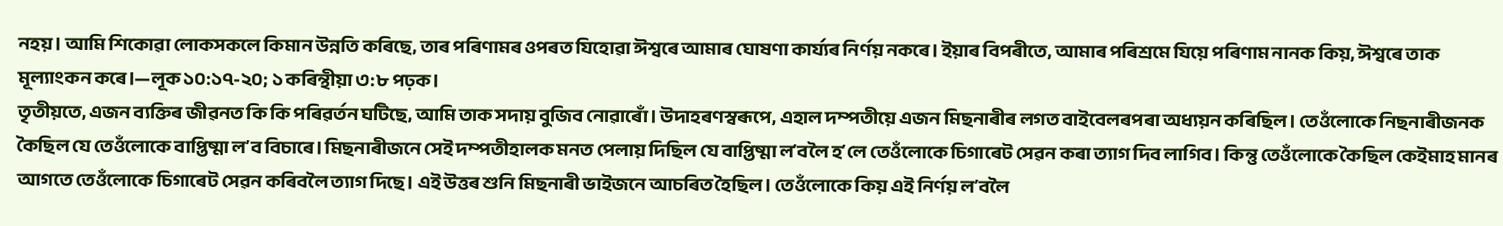নহয়। আমি শিকোৱা লোকসকলে কিমান উন্নতি কৰিছে, তাৰ পৰিণামৰ ওপৰত যিহোৱা ঈশ্বৰে আমাৰ ঘোষণা কাৰ্য্যৰ নিৰ্ণয় নকৰে। ইয়াৰ বিপৰীতে, আমাৰ পৰিশ্ৰমে যিয়ে পৰিণাম নানক কিয়, ঈশ্বৰে তাক মূল্যাংকন কৰে।—লূক ১০:১৭-২০; ১ কৰিন্থীয়া ৩:৮ পঢ়ক।
তৃতীয়তে, এজন ব্যক্তিৰ জীৱনত কি কি পৰিৱৰ্তন ঘটিছে, আমি তাক সদায় বুজিব নোৱাৰোঁ। উদাহৰণস্বৰূপে, এহাল দম্পতীয়ে এজন মিছনাৰীৰ লগত বাইবেলৰপৰা অধ্যয়ন কৰিছিল। তেওঁলোকে নিছনাৰীজনক কৈছিল যে তেওঁলোকে বাপ্তিষ্মা লʼব বিচাৰে। মিছনাৰীজনে সেই দম্পতীহালক মনত পেলায় দিছিল যে বাপ্তিষ্মা লʼবলৈ হʼলে তেওঁলোকে চিগাৰেট সেৱন কৰা ত্যাগ দিব লাগিব। কিন্তু তেওঁলোকে কৈছিল কেইমাহ মানৰ আগতে তেওঁলোকে চিগাৰেট সেৱন কৰিবলৈ ত্যাগ দিছে। এই উত্তৰ শুনি মিছনাৰী ভাইজনে আচৰিত হৈছিল। তেওঁলোকে কিয় এই নিৰ্ণয় লʼবলৈ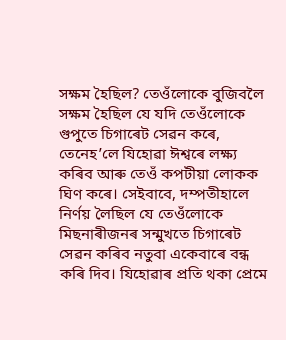সক্ষম হৈছিল? তেওঁলোকে বুজিবলৈ সক্ষম হৈছিল যে যদি তেওঁলোকে গুপুতে চিগাৰেট সেৱন কৰে, তেনেহʼলে যিহোৱা ঈশ্বৰে লক্ষ্য কৰিব আৰু তেওঁ কপটীয়া লোকক ঘিণ কৰে। সেইবাবে, দম্পতীহালে নিৰ্ণয় লৈছিল যে তেওঁলোকে মিছনাৰীজনৰ সন্মুখতে চিগাৰেট সেৱন কৰিব নতুবা একেবাৰে বন্ধ কৰি দিব। যিহোৱাৰ প্ৰতি থকা প্ৰেমে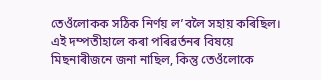তেওঁলোকক সঠিক নিৰ্ণয় লʼবলৈ সহায় কৰিছিল। এই দম্পতীহালে কৰা পৰিৱৰ্তনৰ বিষয়ে মিছনাৰীজনে জনা নাছিল, কিন্তু তেওঁলোকে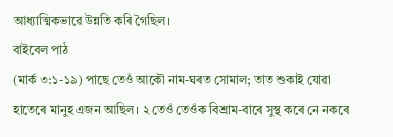আধ্যাত্মিকভাৱে উন্নতি কৰি গৈছিল।
বাইবেল পাঠ
(মাৰ্ক ৩:১-১৯) পাছে তেওঁ আকৌ নাম-ঘৰত সোমাল; তাত শুকাই যোৱা হাতেৰে মানুহ এজন আছিল। ২ তেওঁ তেওঁক বিশ্ৰাম-বাৰে সুস্থ কৰে নে নকৰে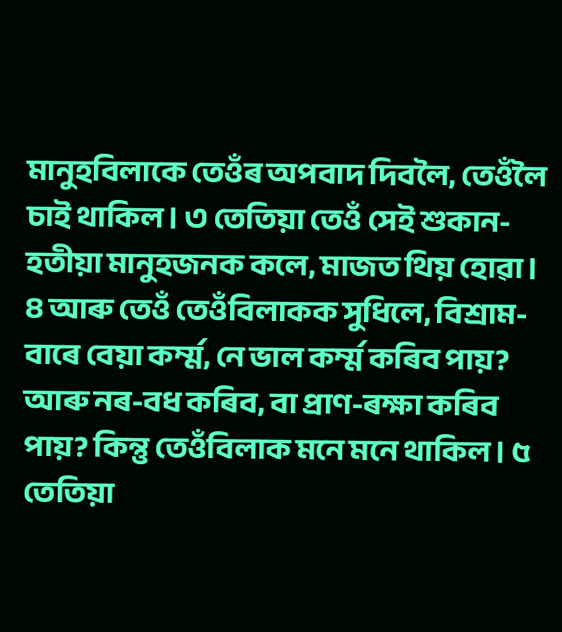মানুহবিলাকে তেওঁৰ অপবাদ দিবলৈ, তেওঁলৈ চাই থাকিল। ৩ তেতিয়া তেওঁ সেই শুকান-হতীয়া মানুহজনক কলে, মাজত থিয় হোৱা। ৪ আৰু তেওঁ তেওঁবিলাকক সুধিলে, বিশ্ৰাম-বাৰে বেয়া কৰ্ম্ম, নে ভাল কৰ্ম্ম কৰিব পায়? আৰু নৰ-বধ কৰিব, বা প্ৰাণ-ৰক্ষা কৰিব পায়? কিন্তু তেওঁবিলাক মনে মনে থাকিল। ৫ তেতিয়া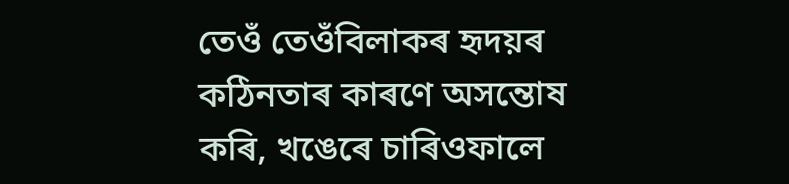তেওঁ তেওঁবিলাকৰ হৃদয়ৰ কঠিনতাৰ কাৰণে অসন্তোষ কৰি, খঙেৰে চাৰিওফালে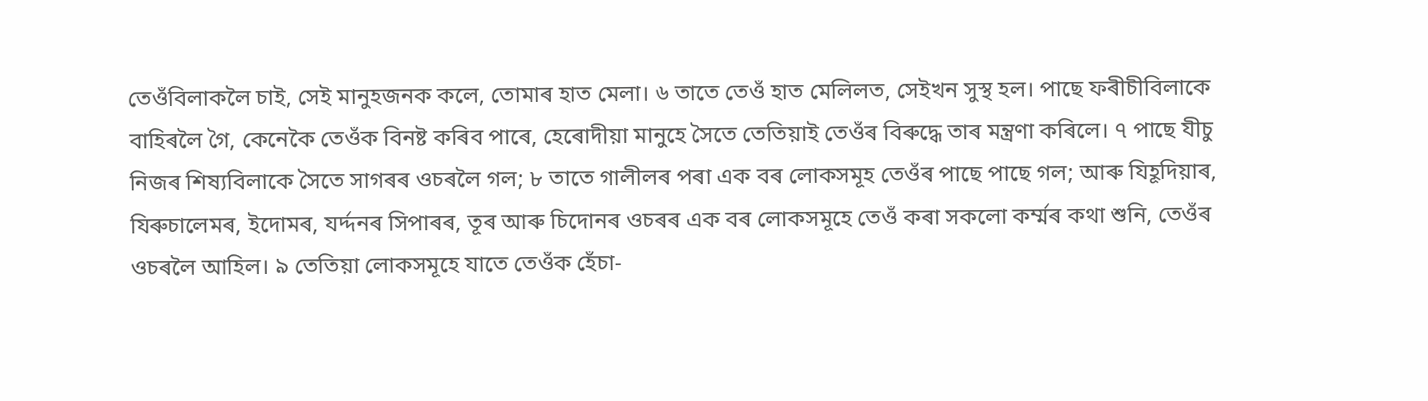তেওঁবিলাকলৈ চাই, সেই মানুহজনক কলে, তোমাৰ হাত মেলা। ৬ তাতে তেওঁ হাত মেলিলত, সেইখন সুস্থ হল। পাছে ফৰীচীবিলাকে বাহিৰলৈ গৈ, কেনেকৈ তেওঁক বিনষ্ট কৰিব পাৰে, হেৰোদীয়া মানুহে সৈতে তেতিয়াই তেওঁৰ বিৰুদ্ধে তাৰ মন্ত্ৰণা কৰিলে। ৭ পাছে যীচু নিজৰ শিষ্যবিলাকে সৈতে সাগৰৰ ওচৰলৈ গল; ৮ তাতে গালীলৰ পৰা এক বৰ লোকসমূহ তেওঁৰ পাছে পাছে গল; আৰু যিহূদিয়াৰ, যিৰুচালেমৰ, ইদোমৰ, যৰ্দ্দনৰ সিপাৰৰ, তূৰ আৰু চিদোনৰ ওচৰৰ এক বৰ লোকসমূহে তেওঁ কৰা সকলো কৰ্ম্মৰ কথা শুনি, তেওঁৰ ওচৰলৈ আহিল। ৯ তেতিয়া লোকসমূহে যাতে তেওঁক হেঁচা-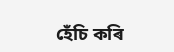হেঁচি কৰি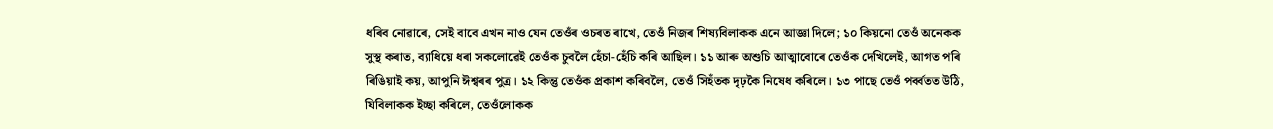ধৰিব নোৱাৰে, সেই বাবে এখন নাও যেন তেওঁৰ ওচৰত ৰাখে, তেওঁ নিজৰ শিষ্যবিলাকক এনে আজ্ঞা দিলে; ১০ কিয়নো তেওঁ অনেকক সুস্থ কৰাত, ব্যাধিয়ে ধৰা সকলোৱেই তেওঁক চুবলৈ হেঁচা-হেঁচি কৰি আছিল। ১১ আৰু অশুচি আত্মাবোৰে তেওঁক দেখিলেই, আগত পৰি ৰিঙিয়াই কয়, আপুনি ঈশ্বৰৰ পুত্ৰ। ১২ কিন্তু তেওঁক প্ৰকাশ কৰিবলৈ, তেওঁ সিহঁতক দৃঢ়কৈ নিষেধ কৰিলে। ১৩ পাছে তেওঁ পৰ্ব্বতত উঠি, যিবিলাকক ইচ্ছা কৰিলে, তেওঁলোকক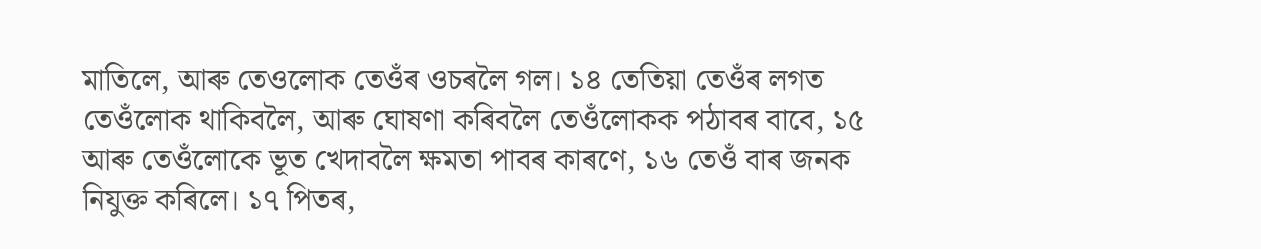মাতিলে, আৰু তেওলোক তেওঁৰ ওচৰলৈ গল। ১৪ তেতিয়া তেওঁৰ লগত তেওঁলোক থাকিবলৈ, আৰু ঘোষণা কৰিবলৈ তেওঁলোকক পঠাবৰ বাবে, ১৫ আৰু তেওঁলোকে ভূত খেদাবলৈ ক্ষমতা পাবৰ কাৰণে, ১৬ তেওঁ বাৰ জনক নিযুক্ত কৰিলে। ১৭ পিতৰ,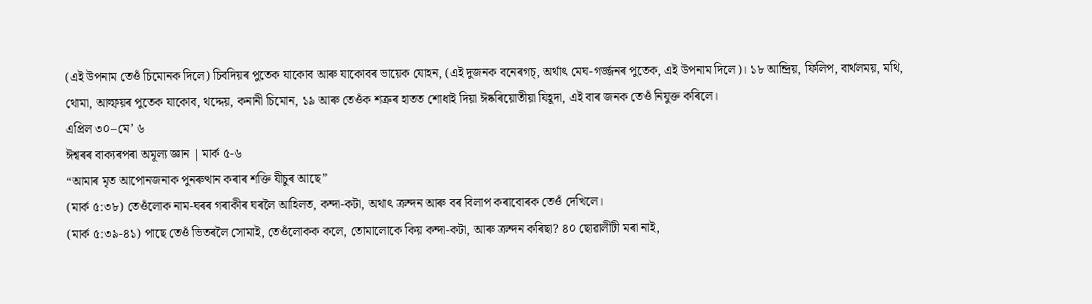(এই উপনাম তেওঁ চিমোনক দিলে) চিবদিয়ৰ পুতেক যাকোব আৰু যাকোবৰ ভায়েক যোহন, (এই দুজনক বনেৰগচ্, অৰ্থাৎ মেঘ-গৰ্জ্জনৰ পুতেক, এই উপনাম দিলে)। ১৮ আন্দ্ৰিয়, ফিলিপ, বাৰ্থলময়, মথি, থোমা, আল্ফয়ৰ পুতেক যাকোব, থদ্দেয়, কনানী চিমোন, ১৯ আৰু তেওঁক শত্ৰুৰ হাতত শোধাই দিয়া ঈষ্কৰিয়োতীয়া যিহূদা, এই বাৰ জনক তেওঁ নিযুক্ত কৰিলে।
এপ্ৰিল ৩০–মে’ ৬
ঈশ্বৰৰ বাক্যৰপৰা অমূল্য জ্ঞান | মাৰ্ক ৫-৬
“আমাৰ মৃত আপোনজনাক পুনৰুত্থান কৰাৰ শক্তি যীচুৰ আছে”
(মাৰ্ক ৫:৩৮) তেওঁলোক নাম-ঘৰৰ গৰাকীৰ ঘৰলৈ আহিলত, কন্দা-কটা, অথাৎ ক্ৰন্দন আৰু বৰ বিলাপ কৰাবোৰক তেওঁ দেখিলে।
(মাৰ্ক ৫:৩৯-৪১) পাছে তেওঁ ভিতৰলৈ সোমাই, তেওঁলোকক কলে, তোমালোকে কিয় কন্দা-কটা, আৰু ক্ৰন্দন কৰিছা? ৪০ ছোৱালীটী মৰা নাই,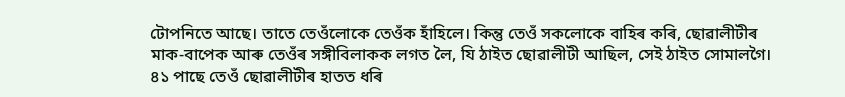টোপনিতে আছে। তাতে তেওঁলোকে তেওঁক হাঁহিলে। কিন্তু তেওঁ সকলোকে বাহিৰ কৰি, ছোৱালীটীৰ মাক-বাপেক আৰু তেওঁৰ সঙ্গীবিলাকক লগত লৈ, যি ঠাইত ছোৱালীটী আছিল, সেই ঠাইত সোমালগৈ। ৪১ পাছে তেওঁ ছোৱালীটীৰ হাতত ধৰি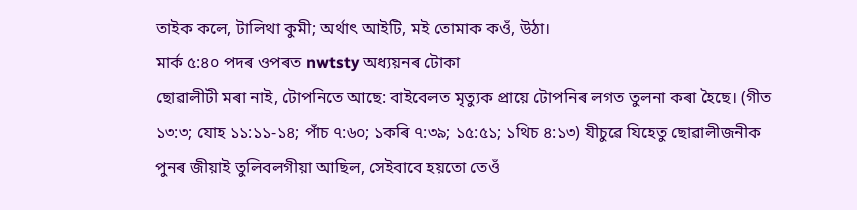তাইক কলে, টালিথা কুমী; অৰ্থাৎ আইটি, মই তোমাক কওঁ, উঠা।
মাৰ্ক ৫:৪০ পদৰ ওপৰত nwtsty অধ্যয়নৰ টোকা
ছোৱালীটী মৰা নাই, টোপনিতে আছে: বাইবেলত মৃত্যুক প্ৰায়ে টোপনিৰ লগত তুলনা কৰা হৈছে। (গীত ১৩:৩; যোহ ১১:১১-১৪; পাঁচ ৭:৬০; ১কৰি ৭:৩৯; ১৫:৫১; ১থিচ ৪:১৩) যীচুৱে যিহেতু ছোৱালীজনীক পুনৰ জীয়াই তুলিবলগীয়া আছিল, সেইবাবে হয়তো তেওঁ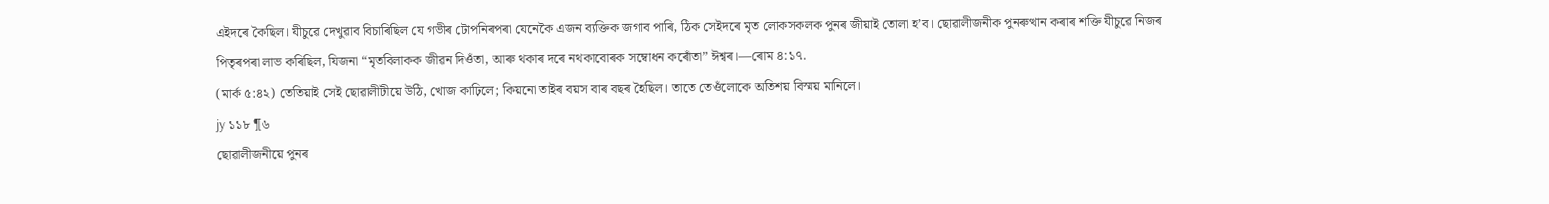এইদৰে কৈছিল। যীচুৱে দেখুৱাব বিচাৰিছিল যে গভীৰ টোপনিৰপৰা যেনেকৈ এজন ব্যক্তিক জগাব পাৰি, ঠিক সেইদৰে মৃত লোকসকলক পুনৰ জীয়াই তোলা হʼব। ছোৱালীজনীক পুনৰুত্থান কৰাৰ শক্তি যীচুৱে নিজৰ পিতৃৰপৰা লাভ কৰিছিল, যিজনা “মৃতবিলাকক জীৱন দিওঁতা, আৰু থকাৰ দৰে নথকাবোৰক সম্বোধন কৰোঁতা” ঈশ্বৰ।—ৰোম ৪:১৭.
(মাৰ্ক ৫:৪২) তেতিয়াই সেই ছোৱালীটীয়ে উঠি, খোজ কাঢ়িলে; কিয়নো তাইৰ বয়স বাৰ বছৰ হৈছিল। তাতে তেওঁলোকে অতিশয় বিস্ময় মানিলে।
jy ১১৮ ¶৬
ছোৱালীজনীয়ে পুনৰ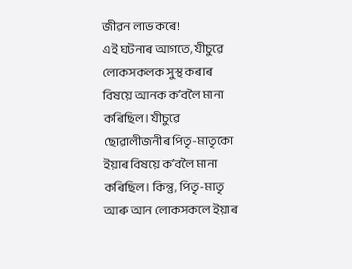জীৱন লাভ কৰে!
এই ঘটনাৰ আগতে, যীচুৱে লোকসকলক সুস্থ কৰাৰ বিষয়ে আনক কʼবলৈ মানা কৰিছিল। যীচুৱে ছোৱালীজনীৰ পিতৃ-মাতৃকো ইয়াৰ বিষয়ে কʼবলৈ মানা কৰিছিল। কিন্তু, পিতৃ-মাতৃ আৰু আন লোকসকলে ইয়াৰ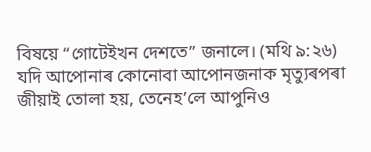বিষয়ে “গোটেইখন দেশতে” জনালে। (মথি ৯:২৬) যদি আপোনাৰ কোনোবা আপোনজনাক মৃত্যুৰপৰা জীয়াই তোলা হয়, তেনেহʼলে আপুনিও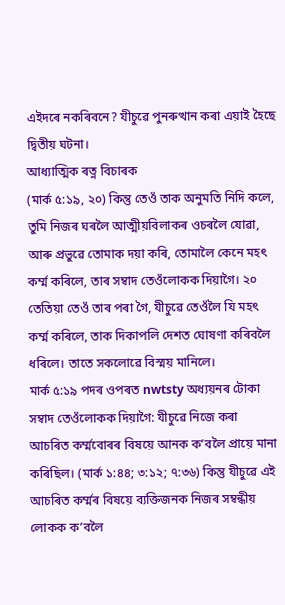এইদৰে নকৰিবনে? যীচুৱে পুনৰুত্থান কৰা এয়াই হৈছে দ্বিতীয় ঘটনা।
আধ্যাত্মিক ৰত্ন বিচাৰক
(মাৰ্ক ৫:১৯, ২০) কিন্তু তেওঁ তাক অনুমতি নিদি কলে, তুমি নিজৰ ঘৰলৈ আত্মীয়বিলাকৰ ওচৰলৈ যোৱা, আৰু প্ৰভুৱে তোমাক দয়া কৰি, তোমালৈ কেনে মহৎ কৰ্ম্ম কৰিলে, তাৰ সম্বাদ তেওঁলোকক দিয়াগৈ। ২০ তেতিয়া তেওঁ তাৰ পৰা গৈ, যীচুৱে তেওঁলৈ যি মহৎ কৰ্ম্ম কৰিলে, তাক দিকাপলি দেশত ঘোষণা কৰিবলৈ ধৰিলে। তাতে সকলোৱে বিস্ময় মানিলে।
মাৰ্ক ৫:১৯ পদৰ ওপৰত nwtsty অধ্যয়নৰ টোকা
সম্বাদ তেওঁলোকক দিয়াগৈ: যীচুৱে নিজে কৰা আচৰিত কৰ্ম্মবোৰৰ বিষয়ে আনক কʼবলৈ প্ৰায়ে মানা কৰিছিল। (মাৰ্ক ১:৪৪; ৩:১২; ৭:৩৬) কিন্তু যীচুৱে এই আচৰিত কৰ্ম্মৰ বিষয়ে ব্যক্তিজনক নিজৰ সম্বন্ধীয় লোকক কʼবলৈ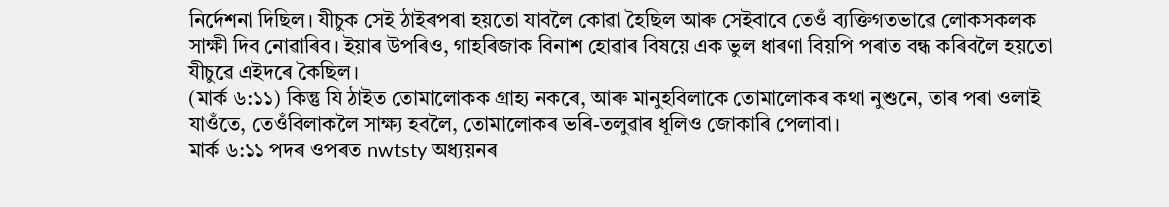নিৰ্দেশনা দিছিল। যীচুক সেই ঠাইৰপৰা হয়তো যাবলৈ কোৱা হৈছিল আৰু সেইবাবে তেওঁ ব্যক্তিগতভাৱে লোকসকলক সাক্ষী দিব নোৱাৰিব। ইয়াৰ উপৰিও, গাহৰিজাক বিনাশ হোৱাৰ বিষয়ে এক ভুল ধাৰণা বিয়পি পৰাত বন্ধ কৰিবলৈ হয়তো যীচুৱে এইদৰে কৈছিল।
(মাৰ্ক ৬:১১) কিন্তু যি ঠাইত তোমালোকক গ্ৰাহ্য নকৰে, আৰু মানুহবিলাকে তোমালোকৰ কথা নুশুনে, তাৰ পৰা ওলাই যাওঁতে, তেওঁবিলাকলৈ সাক্ষ্য হবলৈ, তোমালোকৰ ভৰি-তলুৱাৰ ধূলিও জোকাৰি পেলাবা।
মাৰ্ক ৬:১১ পদৰ ওপৰত nwtsty অধ্যয়নৰ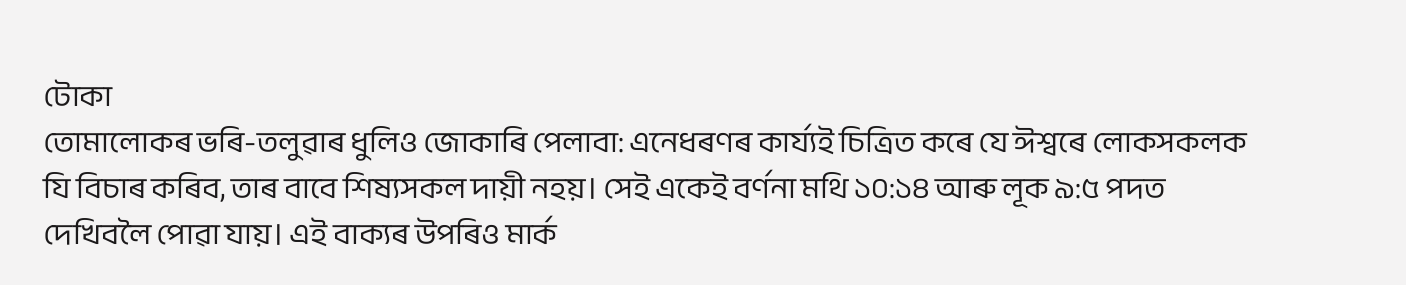টোকা
তোমালোকৰ ভৰি-তলুৱাৰ ধুলিও জোকাৰি পেলাবা: এনেধৰণৰ কাৰ্য্যই চিত্ৰিত কৰে যে ঈশ্বৰে লোকসকলক যি বিচাৰ কৰিব, তাৰ বাবে শিষ্যসকল দায়ী নহয়। সেই একেই বৰ্ণনা মথি ১০:১৪ আৰু লূক ৯:৫ পদত দেখিবলৈ পোৱা যায়। এই বাক্যৰ উপৰিও মাৰ্ক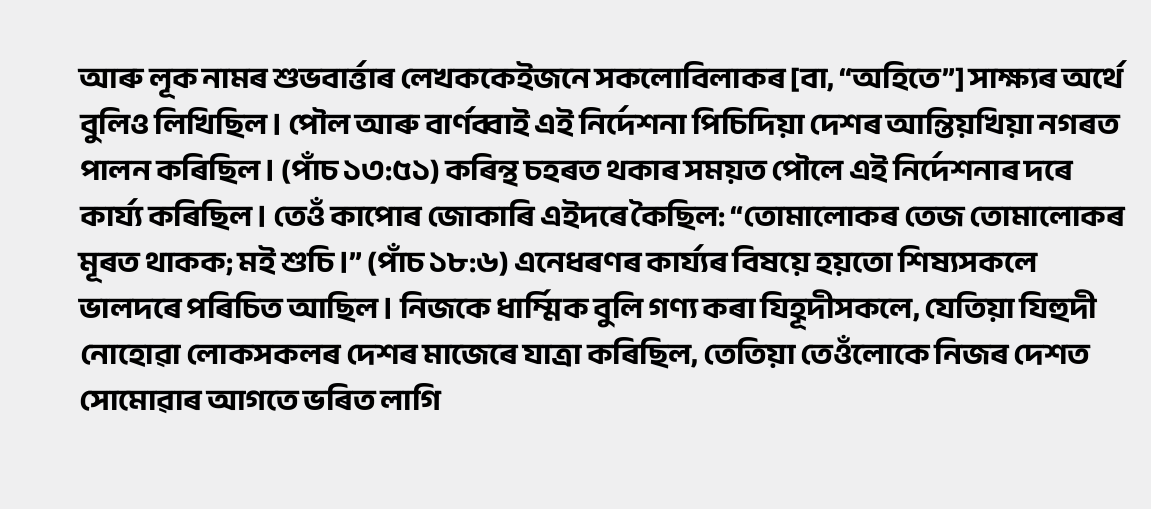আৰু লূক নামৰ শুভবাৰ্ত্তাৰ লেখককেইজনে সকলোবিলাকৰ [বা, “অহিতে”] সাক্ষ্যৰ অৰ্থে বুলিও লিখিছিল। পৌল আৰু বাৰ্ণব্বাই এই নিৰ্দেশনা পিচিদিয়া দেশৰ আন্তিয়খিয়া নগৰত পালন কৰিছিল। (পাঁচ ১৩:৫১) কৰিন্থ চহৰত থকাৰ সময়ত পৌলে এই নিৰ্দেশনাৰ দৰে কাৰ্য্য কৰিছিল। তেওঁ কাপোৰ জোকাৰি এইদৰে কৈছিল: “তোমালোকৰ তেজ তোমালোকৰ মূৰত থাকক; মই শুচি।” (পাঁচ ১৮:৬) এনেধৰণৰ কাৰ্য্যৰ বিষয়ে হয়তো শিষ্যসকলে ভালদৰে পৰিচিত আছিল। নিজকে ধাৰ্ম্মিক বুলি গণ্য কৰা যিহূদীসকলে, যেতিয়া যিহুদী নোহোৱা লোকসকলৰ দেশৰ মাজেৰে যাত্ৰা কৰিছিল, তেতিয়া তেওঁলোকে নিজৰ দেশত সোমোৱাৰ আগতে ভৰিত লাগি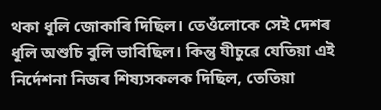থকা ধূলি জোকাৰি দিছিল। তেওঁলোকে সেই দেশৰ ধূলি অশুচি বুলি ভাবিছিল। কিন্তু যীচুৱে যেতিয়া এই নিৰ্দেশনা নিজৰ শিষ্যসকলক দিছিল, তেতিয়া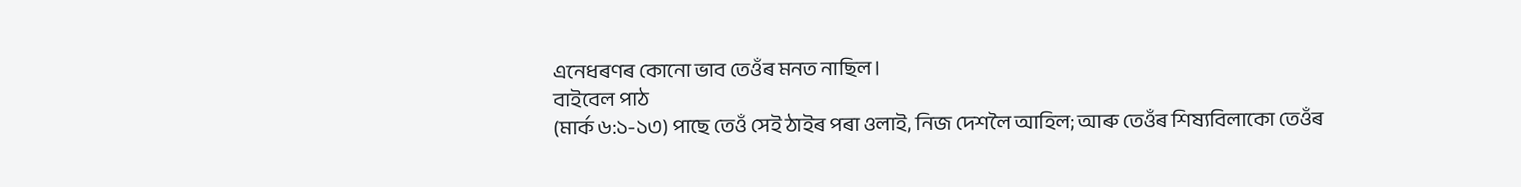এনেধৰণৰ কোনো ভাব তেওঁৰ মনত নাছিল।
বাইবেল পাঠ
(মাৰ্ক ৬:১-১৩) পাছে তেওঁ সেই ঠাইৰ পৰা ওলাই, নিজ দেশলৈ আহিল; আৰু তেওঁৰ শিষ্যবিলাকো তেওঁৰ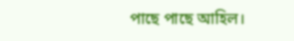পাছে পাছে আহিল।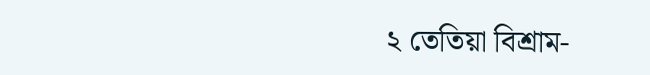২ তেতিয়া বিশ্ৰাম-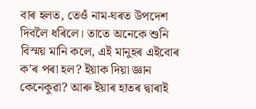বাৰ হলত, তেওঁ নাম-ঘৰত উপদেশ দিবলৈ ধৰিলে। তাতে অনেকে শুনি বিস্ময় মানি কলে, এই মানুহৰ এইবোৰ কʼৰ পৰা হল? ইয়াক দিয়া জ্ঞান কেনেকুৱা? আৰু ইয়াৰ হাতৰ দ্বাৰাই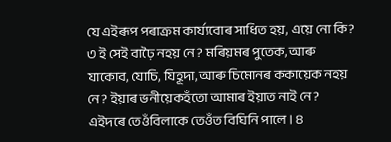যে এইৰূপ পৰাক্ৰম কাৰ্য্যবোৰ সাধিত হয়, এয়ে নো কি? ৩ ই সেই বাঢ়ৈ নহয় নে? মৰিয়মৰ পুতেক, আৰু যাকোব, যোচি, যিহূদা, আৰু চিমোনৰ ককায়েক নহয় নে? ইয়াৰ ভনীয়েকহঁতো আমাৰ ইয়াত নাই নে? এইদৰে তেওঁবিলাকে তেওঁত বিঘিনি পালে। ৪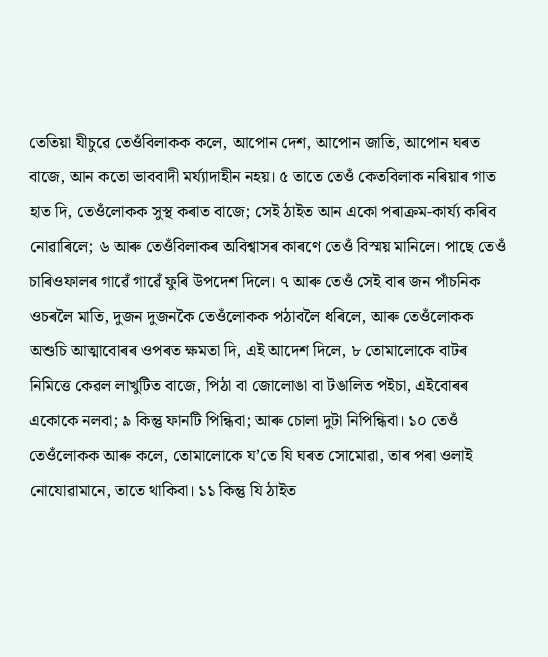তেতিয়া যীচুৱে তেওঁবিলাকক কলে, আপোন দেশ, আপোন জাতি, আপোন ঘৰত বাজে, আন কতো ভাববাদী মৰ্য্যাদাহীন নহয়। ৫ তাতে তেওঁ কেতবিলাক নৰিয়াৰ গাত হাত দি, তেওঁলোকক সুস্থ কৰাত বাজে; সেই ঠাইত আন একো পৰাক্ৰম-কাৰ্য্য কৰিব নোৱাৰিলে; ৬ আৰু তেওঁবিলাকৰ অবিশ্বাসৰ কাৰণে তেওঁ বিস্ময় মানিলে। পাছে তেওঁ চাৰিওফালৰ গাৱেঁ গাৱেঁ ফুৰি উপদেশ দিলে। ৭ আৰু তেওঁ সেই বাৰ জন পাঁচনিক ওচৰলৈ মাতি, দুজন দুজনকৈ তেওঁলোকক পঠাবলৈ ধৰিলে, আৰু তেওঁলোকক অশুচি আত্মাবোৰৰ ওপৰত ক্ষমতা দি, এই আদেশ দিলে, ৮ তোমালোকে বাটৰ নিমিত্তে কেৱল লাখুটিত বাজে, পিঠা বা জোলোঙা বা টঙালিত পইচা, এইবোৰৰ একোকে নলবা; ৯ কিন্তু ফানটি পিন্ধিবা; আৰু চোলা দুটা নিপিন্ধিবা। ১০ তেওঁ তেওঁলোকক আৰু কলে, তোমালোকে যʼতে যি ঘৰত সোমোৱা, তাৰ পৰা ওলাই নোযোৱামানে, তাতে থাকিবা। ১১ কিন্তু যি ঠাইত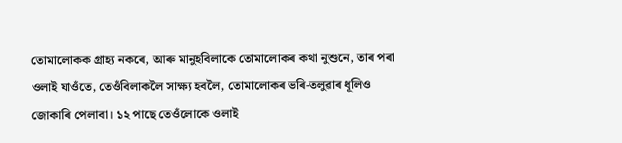তোমালোকক গ্ৰাহ্য নকৰে, আৰু মানুহবিলাকে তোমালোকৰ কথা নুশুনে, তাৰ পৰা ওলাই যাওঁতে, তেওঁবিলাকলৈ সাক্ষ্য হবলৈ, তোমালোকৰ ভৰি-তলুৱাৰ ধূলিও জোকাৰি পেলাবা। ১২ পাছে তেওঁলোকে ওলাই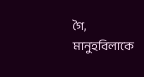গৈ, মানুহবিলাকে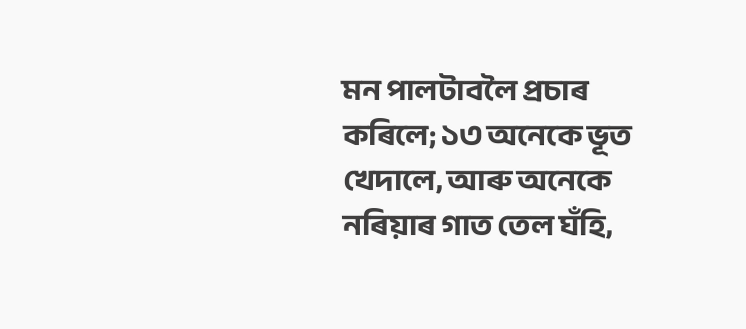মন পালটাবলৈ প্ৰচাৰ কৰিলে; ১৩ অনেকে ভূত খেদালে, আৰু অনেকে নৰিয়াৰ গাত তেল ঘঁহি,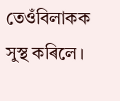তেওঁবিলাকক সুস্থ কৰিলে।